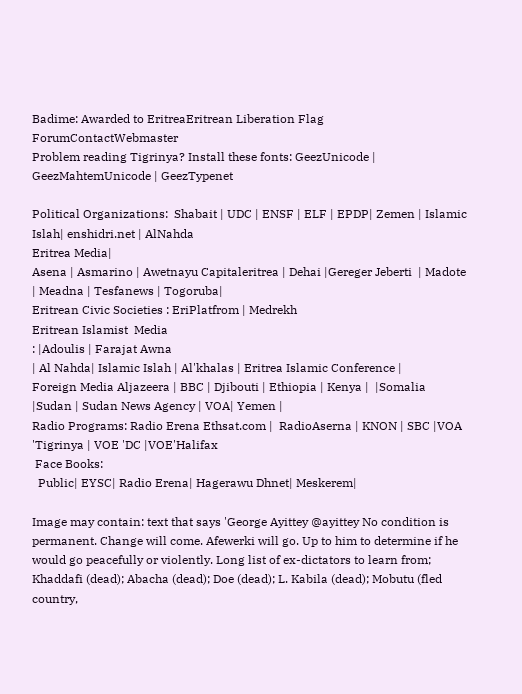Badime: Awarded to EritreaEritrean Liberation Flag
ForumContactWebmaster
Problem reading Tigrinya? Install these fonts: GeezUnicode | GeezMahtemUnicode | GeezTypenet

Political Organizations:  Shabait | UDC | ENSF | ELF | EPDP| Zemen | Islamic Islah| enshidri.net | AlNahda
Eritrea Media|
Asena | Asmarino | Awetnayu Capitaleritrea | Dehai |Gereger Jeberti  | Madote | Meadna | Tesfanews | Togoruba|
Eritrean Civic Societies : EriPlatfrom | Medrekh
Eritrean Islamist  Media
: |Adoulis | Farajat Awna
| Al Nahda| Islamic Islah | Al'khalas | Eritrea Islamic Conference |
Foreign Media Aljazeera | BBC | Djibouti | Ethiopia | Kenya |  |Somalia |Sudan | Sudan News Agency | VOA| Yemen |
Radio Programs: Radio Erena Ethsat.com |  RadioAserna | KNON | SBC |VOA 'Tigrinya | VOE 'DC |VOE'Halifax
 Face Books:
  Public| EYSC| Radio Erena| Hagerawu Dhnet| Meskerem|

Image may contain: text that says 'George Ayittey @ayittey No condition is permanent. Change will come. Afewerki will go. Up to him to determine if he would go peacefully or violently. Long list of ex-dictators to learn from; Khaddafi (dead); Abacha (dead); Doe (dead); L. Kabila (dead); Mobutu (fled country,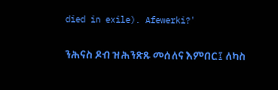died in exile). Afewerki?'

ንሕናስ ዶብ ዝሕንጽጹ መሰለና እምበር፤ ለካስ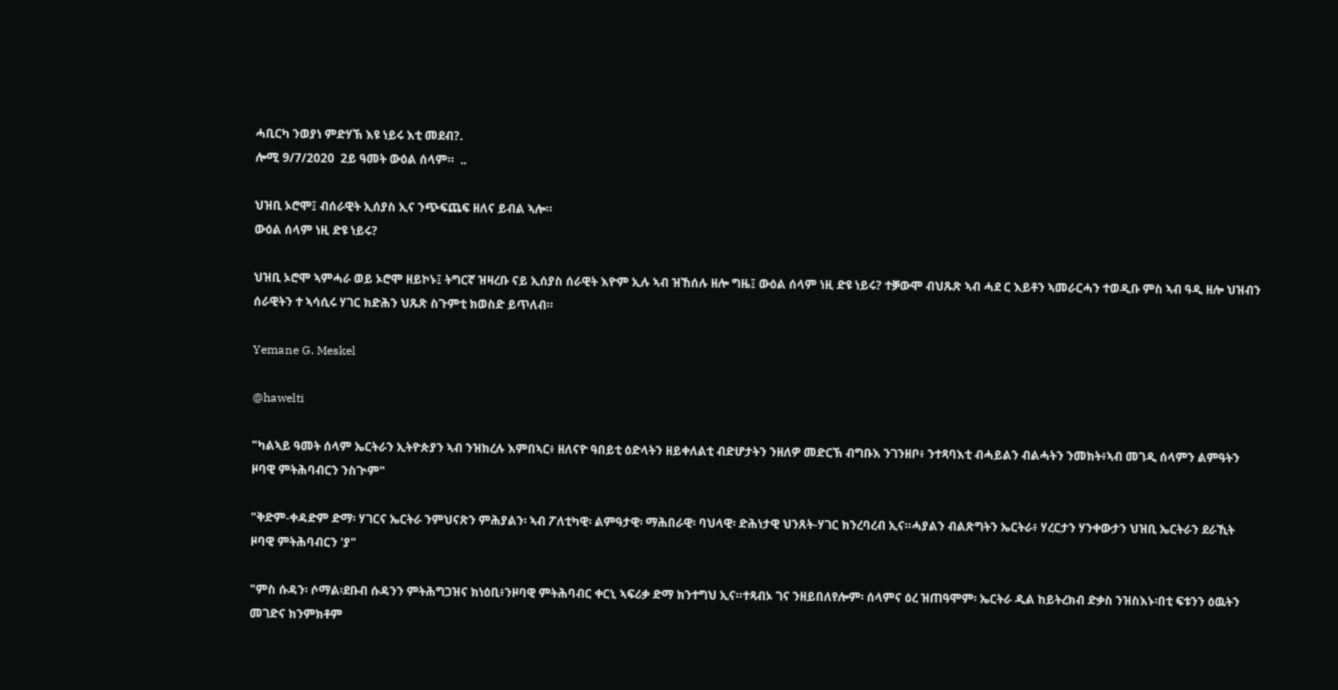ሓቢርካ ንወያነ ምድሃኽ እዩ ነይሩ እቲ መደብ?.
ሎሚ 9/7/2020  2ይ ዓመት ውዕል ሰላም።  ..

ህዝቢ ኦሮሞ፤ ብሰራዊት ኢሰያስ ኢና ንጭፍጨፍ ዘለና ይብል ኣሎ።
ውዕል ሰላም ነዚ ድዩ ነይሩ?

ህዝቢ ኦሮሞ ኣምሓራ ወይ ኦሮሞ ዘይኮኑ፤ ትግርኛ ዝዛረቡ ናይ ኢሰያስ ሰራዊት እዮም ኢሉ ኣብ ዝኸሰሉ ዘሎ ግዜ፤ ውዕል ሰላም ነዚ ድዩ ነይሩ? ተቓውሞ ብህጹጽ ኣብ ሓደ ር እይቶን ኣመራርሓን ተወዲቡ ምስ ኣብ ዓዲ ዘሎ ህዝብን ሰራዊትን ተ ኣሳሲሩ ሃገር ክድሕን ህጹጽ ስጉምቲ ክወስድ ይጥለብ።

Yemane G. Meskel

@hawelti

"ካልኣይ ዓመት ሰላም ኤርትራን ኢትዮጵያን ኣብ ንዝክረሉ እምበኣር፥ ዘለናዮ ዓበይቲ ዕድላትን ዘይቀለልቲ ብድሆታትን ንዘለዎ መድርኽ ብግቡእ ንገንዘቦ፥ ንተጻባእቲ ብሓይልን ብልሓትን ንመክት፥ኣብ መገዲ ሰላምን ልምዓትን ዞባዊ ምትሕባብርን ንስጒም"

"ቅድም-ቀዳድም ድማ፡ ሃገርና ኤርትራ ንምህናጽን ምሕያልን፡ ኣብ ፖለቲካዊ፡ ልምዓታዊ፡ ማሕበራዊ፡ ባህላዊ፡ ድሕነታዊ ህንጸት-ሃገር ክንረባረብ ኢና።ሓያልን ብልጽግትን ኤርትራ፥ ሃረርታን ሃንቀውታን ህዝቢ ኤርትራን ደራኺት ዞባዊ ምትሕባብርን 'ያ"

"ምስ ሱዳን፡ ሶማል፡ደቡብ ሱዳንን ምትሕግጋዝና ክነዕቢ፥ንዞባዊ ምትሕባብር ቀርኒ ኣፍሪቃ ድማ ክንተግህ ኢና።ተጻብኦ ገና ንዘይበለየሎም፡ ሰላምና ዕረ ዝጠዓሞም፡ ኤርትራ ዲል ከይትረክብ ድቃስ ንዝስእኑ፡በቲ ፍቱንን ዕዉትን መገድና ክንምክቶም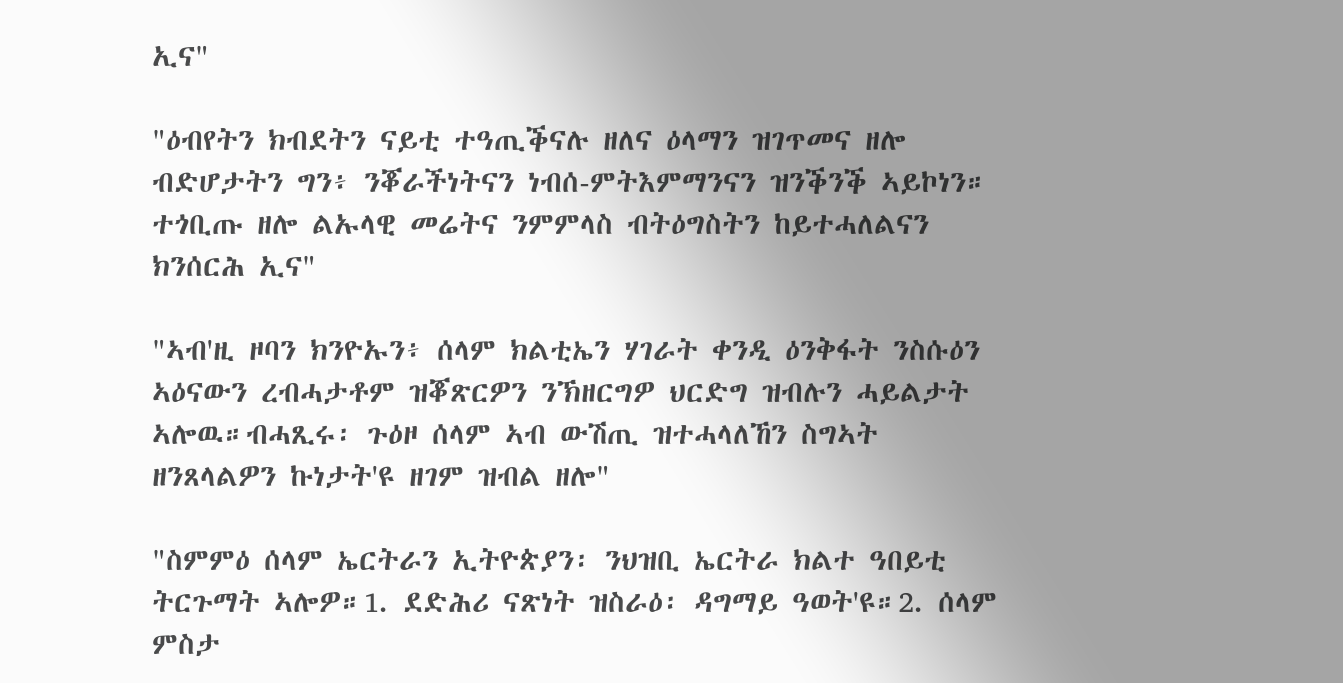ኢና"

"ዕብየትን ክብደትን ናይቲ ተዓጢቕናሉ ዘለና ዕላማን ዝገጥመና ዘሎ ብድሆታትን ግን፥ ንቖራችነትናን ነብሰ-ምትእምማንናን ዝንቕንቕ ኣይኮነን። ተጎቢጡ ዘሎ ልኡላዊ መሬትና ንምምላስ ብትዕግስትን ከይተሓለልናን ክንሰርሕ ኢና"

"ኣብ'ዚ ዞባን ክንዮኡን፥ ሰላም ክልቲኤን ሃገራት ቀንዲ ዕንቅፋት ንስሱዕን ኣዕናውን ረብሓታቶም ዝቖጽርዎን ንኽዘርግዎ ህርድግ ዝብሉን ሓይልታት ኣሎዉ።ብሓጺሩ፡ ጉዕዞ ሰላም ኣብ ውሽጢ ዝተሓላለኸን ስግኣት ዘንጸላልዎን ኩነታት'ዩ ዘገም ዝብል ዘሎ"

"ስምምዕ ሰላም ኤርትራን ኢትዮጵያን፡ ንህዝቢ ኤርትራ ክልተ ዓበይቲ ትርጉማት ኣሎዎ።1. ደድሕሪ ናጽነት ዝስራዕ፡ ዳግማይ ዓወት'ዩ።2. ሰላም ምስታ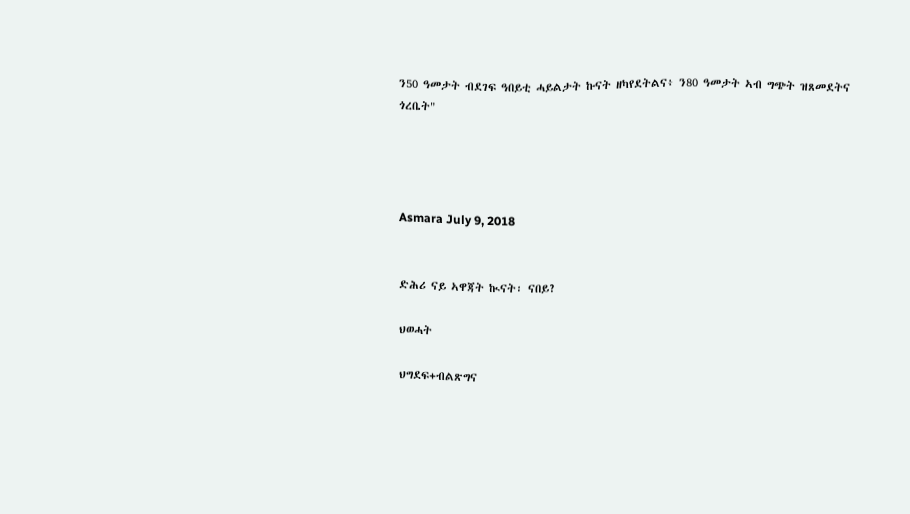ን50 ዓመታት ብደገፍ ዓበይቲ ሓይልታት ኩናት ዘካየደትልና፥ ን80 ዓመታት ኣብ ግጭት ዝጸመደትና ጎረቤት"




Asmara July 9, 2018


ድሕሪ ናይ ኣዋጃት ኲናት፡ ናበይ?

ህወሓት

ህግደፍ+ብልጽግና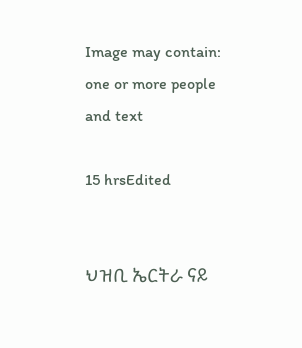Image may contain: one or more people and text

15 hrsEdited


ህዝቢ ኤርትራ ናይ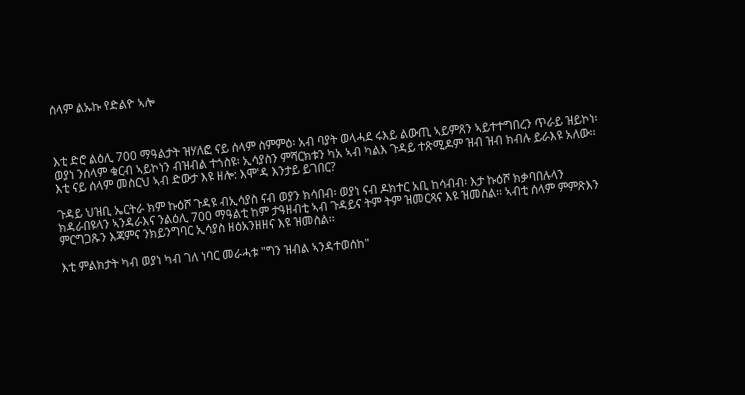ሰላም ልኡኩ የድልዮ ኣሎ



እቲ ድሮ ልዕሊ 700 ማዓልታት ዝሃለፎ ናይ ሰላም ስምምዕ፡ አብ ባያት ወላሓደ ሩእይ ልውጢ ኣይምጸን ኣይተተግበረን ጥራይ ዝይኮነ፡ ወያነ ንሰላም ቁርብ ኣይኮነን ብዝብል ተጎስዩ፡ ኢሳያስን ምሻርክቱን ካአ ኣብ ካልእ ጉዳይ ተጽሚዶም ዝብ ዝብ ክብሉ ይራእዩ አለው፡፡ እቲ ናይ ሰላም መስርህ ኣብ ድውታ እዩ ዘሎ: እሞ'ዳ እንታይ ይገበር?

ጉዳይ ህዝቢ ኤርትራ ክም ኩዕሾ ጉዳዩ ብኢሳያስ ናብ ወያን ክሳበብ፡ ወያነ ናብ ዶክተር አቢ ከሳብብ፡ እታ ኩዕሾ ክቃባበሉላን ክዳራበዩላን ኣንዳራእና ንልዕሊ 700 ማዓልቲ ከም ታዓዘብቲ ኣብ ጉዳይና ትም ትም ዝመርጻና እዩ ዝመስል፡፡ ኣብቲ ሰላም ምምጽእን ምርግጋጹን እጃምና ንክይንግባር ኢሳያስ ዘዕአንዘዘና እዩ ዝመስል፡፡

እቲ ምልክታት ካብ ወያነ ካብ ገለ ነባር መራሓቱ "ግን ዝብል ኣንዳተወሰከ"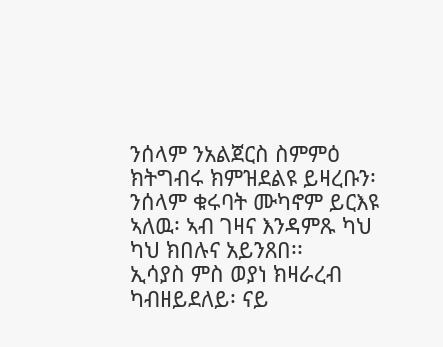ንሰላም ንአልጀርስ ስምምዕ ክትግብሩ ክምዝደልዩ ይዛረቡን፡ ንሰላም ቁሩባት ሙካኖም ይርእዩ ኣለዉ፡ ኣብ ገዛና እንዳምጹ ካህ ካህ ክበሉና አይንጸበ፡፡
ኢሳያስ ምስ ወያነ ክዛራረብ ካብዘይደለይ፡ ናይ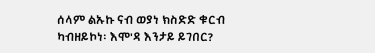ሰላም ልኡኩ ናብ ወያነ ክስድድ ቁርብ ካብዘይኮነ፡ እሞ'ዳ እንታይ ይገበር?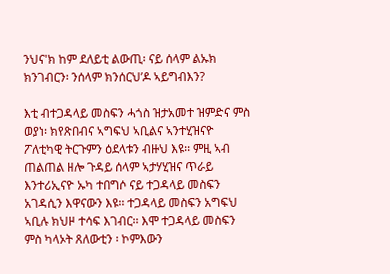ንህና'ክ ከም ደለይቲ ልውጢ፡ ናይ ሰላም ልኡክ ክንገብርን፡ ንሰላም ክንሰርህ’ዶ ኣይግብእን?

እቲ ብተጋዳላይ መስፍን ሓጎስ ዝታአመተ ዝምድና ምስ ወያነ፡ ክየጽበብና ኣግፍህ ኣቢልና ኣንተሂዝናዮ ፖለቲካዊ ትርጉምን ዕደላቱን ብዙህ እዩ፡፡ ምዚ ኣብ ጠልጠል ዘሎ ጉዳይ ሰላም ኣታሃሂዝና ጥራይ እንተሪኢናዮ ኡካ ተበግሶ ናይ ተጋዳላይ መስፍን አገዳሲን እዋናውን እዩ፡፡ ተጋዳላይ መስፍን አግፍህ ኣቢሉ ክህዞ ተሳፍ እገብር፡፡ እሞ ተጋዳላይ መስፍን ምስ ካላኦት ጸለውቲን ፡ ኮምእውን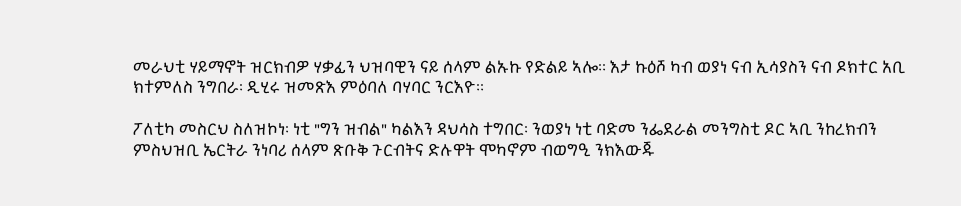መራህቲ ሃይማኖት ዝርክብዎ ሃቃፊን ህዝባዊን ናይ ሰላም ልኡኩ የድልይ ኣሎ፡፡ እታ ኩዕሾ ካብ ወያነ ናብ ኢሳያስን ናብ ዶክተር አቢ ክተምለስ ንግበራ፡ ዲሂሩ ዝመጽእ ምዕባለ ባሃባር ንርእዮ፡፡

ፖለቲካ መስርህ ስለዝኮነ፡ ነቲ "ግን ዝብል" ካልእን ዳህሳስ ተግበር፡ ንወያነ ነቲ ባድመ ንፌደራል መንግስቲ ዶር ኣቢ ንከረክብን ምስህዝቢ ኤርትራ ንነባሪ ሰላም ጽቡቅ ጉርብትና ድሉዋት ሞካኖም ብወግዒ ንክእውጁ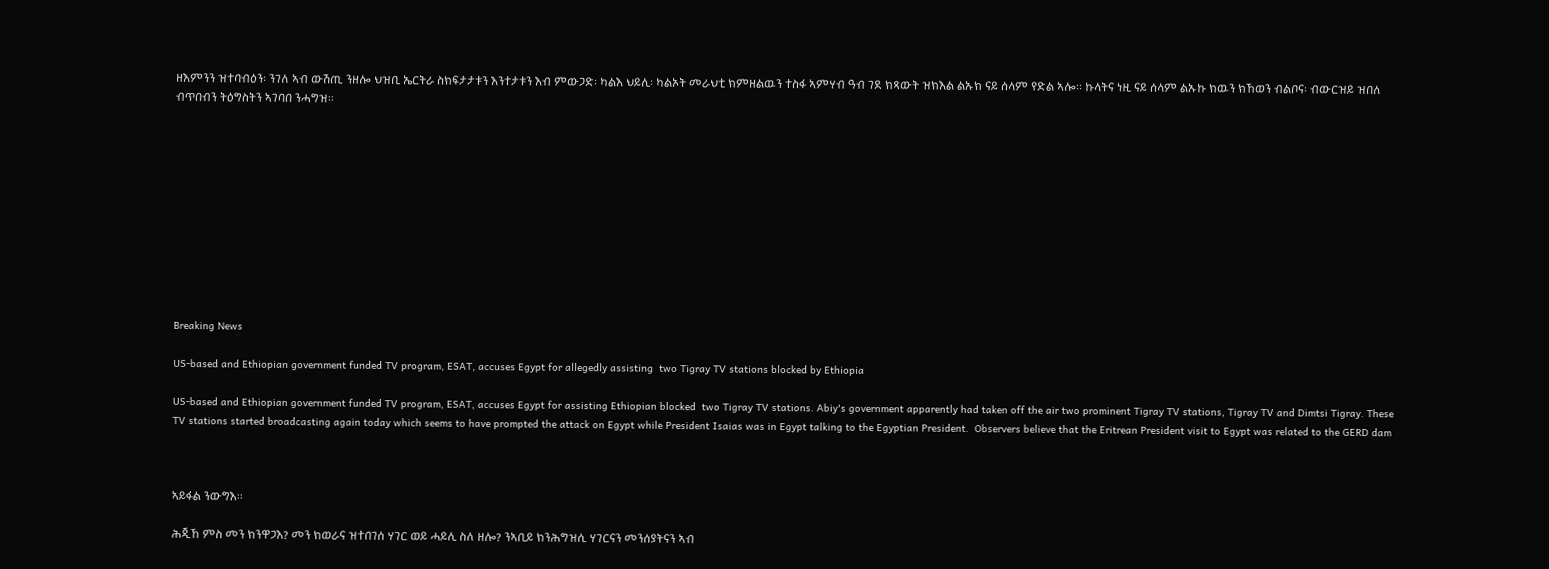ዘእምንን ዝተባብዕን፡ ንገለ ኣብ ውሽጢ ንዘሎ ህዝቢ ኤርትራ ስክፍታታቱን እንተታቱን እብ ምውጋድ፡ ካልእ ህይሊ፡ ካልኦት መራህቲ ክምዘልዉን ተስፋ ኣምሃብ ዓብ ገደ ክጻውት ዝክእል ልኡክ ናይ ሰላም የድል ኣሎ፡፡ ኩላትና ነዚ ናይ ሰላም ልኡኩ ክዉን ክኸወን ብልቦና፡ ብውርዝይ ዝበለ ብጥበብን ትዕግስትን ኣገባበ ንሓግዝ፡፡











Breaking News

US-based and Ethiopian government funded TV program, ESAT, accuses Egypt for allegedly assisting  two Tigray TV stations blocked by Ethiopia

US-based and Ethiopian government funded TV program, ESAT, accuses Egypt for assisting Ethiopian blocked  two Tigray TV stations. Abiy's government apparently had taken off the air two prominent Tigray TV stations, Tigray TV and Dimtsi Tigray. These TV stations started broadcasting again today which seems to have prompted the attack on Egypt while President Isaias was in Egypt talking to the Egyptian President.  Observers believe that the Eritrean President visit to Egypt was related to the GERD dam



ኣይፋል ንውግእ።

ሕጂኸ ምስ መን ክንዋጋእ? መን ክወራና ዝተበገሰ ሃገር ወይ ሓይሊ ስለ ዘሎ? ንኣቢይ ክንሕግዝሲ ሃገርናን መንሰያትናን ኣብ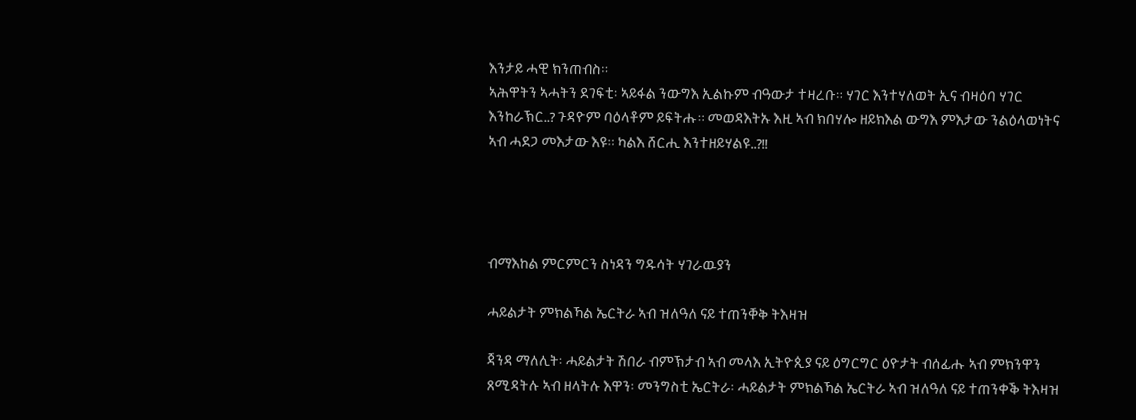እንታይ ሓዊ ክንጠብስ።
ኣሕዋትን ኣሓትን ደገፍቲ፡ ኣይፋል ንውግእ ኢልኩም ብዓውታ ተዛረቡ። ሃገር እንተሃለወት ኢና ብዛዕባ ሃገር እንከራኽር..? ጉዳዮም ባዕላቶም ይፍትሑ። መወዳእትኡ እዚ ኣብ ክበሃሎ ዘይክእል ውግእ ምእታው ንልዕላወነትና ኣብ ሓደጋ መእታው እዩ። ካልእ ሸርሒ እንተዘይሃልዩ..?!!




ብማእከል ምርምርን ስነዳን ግዱሳት ሃገራዉያን

ሓይልታት ምክልኻል ኤርትራ ኣብ ዝለዓለ ናይ ተጠንቐቅ ትእዛዝ

ጃንዳ ማለሊት፡ ሓይልታት ሽበራ ብምኽታብ ኣብ መላእ ኢትዮጲያ ናይ ዕግርግር ዕዮታት ብሰፊሑ ኣብ ምክንዋን ጸሚዳትሉ ኣብ ዘላትሉ እዋን፡ መንግስቲ ኤርትራ፡ ሓይልታት ምክልኻል ኤርትራ ኣብ ዝለዓለ ናይ ተጠንቀቕ ትእዛዝ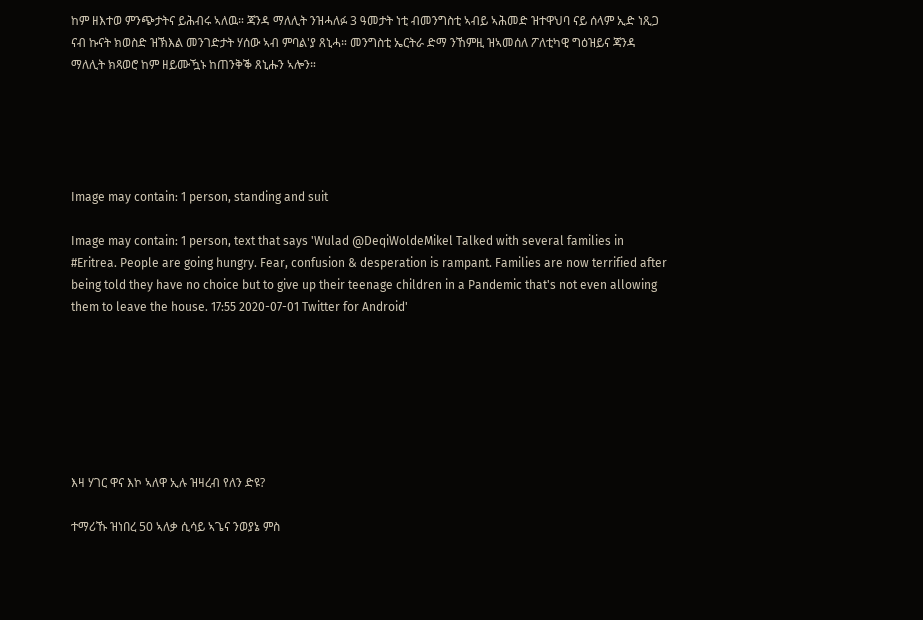ከም ዘእተወ ምንጭታትና ይሕብሩ ኣለዉ። ጃንዳ ማለሊት ንዝሓለፉ 3 ዓመታት ነቲ ብመንግስቲ ኣብይ ኣሕመድ ዝተዋህባ ናይ ሰላም ኢድ ነጺጋ ናብ ኩናት ክወስድ ዝኽእል መንገድታት ሃሰው ኣብ ምባል'ያ ጸኒሓ። መንግስቲ ኤርትራ ድማ ንኸምዚ ዝኣመሰለ ፖለቲካዊ ግዕዝይና ጃንዳ ማለሊት ክጻወሮ ከም ዘይሙዃኑ ከጠንቅቕ ጸኒሑን ኣሎን።





Image may contain: 1 person, standing and suit

Image may contain: 1 person, text that says 'Wulad @DeqiWoldeMikel Talked with several families in #Eritrea. People are going hungry. Fear, confusion & desperation is rampant. Families are now terrified after being told they have no choice but to give up their teenage children in a Pandemic that's not even allowing them to leave the house. 17:55 2020-07-01 Twitter for Android'







እዛ ሃገር ዋና እኮ ኣለዋ ኢሉ ዝዛረብ የለን ድዩ?

ተማሪኹ ዝነበረ 50 ኣለቃ ሲሳይ ኣጌና ንወያኔ ምስ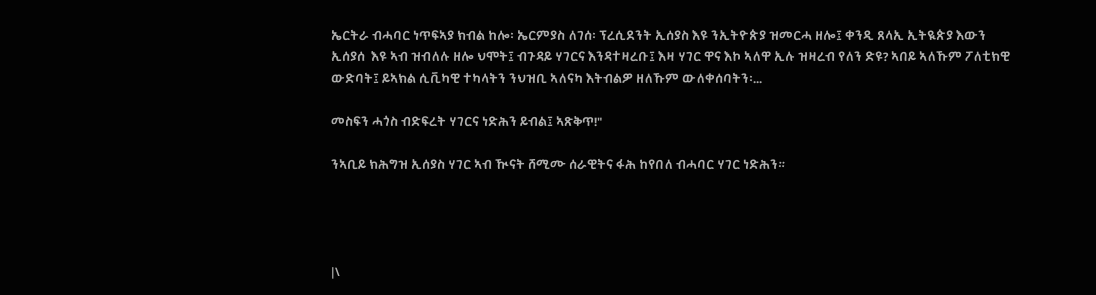ኤርትራ ብሓባር ነጥፍኣያ ክብል ከሎ፡ ኤርምያስ ለገሰ፡ ፕረሲደንት ኢሰያስ እዩ ንኢትዮጵያ ዝመርሓ ዘሎ፤ ቀንዲ ጸላኢ ኢትዪጵያ እውን ኢሰያሰ  እዩ ኣብ ዝብለሉ ዘሎ ህሞት፤ ብጉዳይ ሃገርና እንዳተዛረቡ፤ እዛ ሃገር ዋና እኮ ኣለዋ ኢሉ ዝዛረብ የለን ድዩ? ኣበይ ኣለኹም ፖለቲክዊ ውድባት፤ ይኣክል ሲቪካዊ ተካላትን ንህዝቢ ኣለናካ እትብልዎ ዘለኹም ውለቀሰባትን፡...

መስፍን ሓጎስ ብድፍረት ሃገርና ነድሕን ይብል፤ ኣጽቅጥ!"

ንኣቢይ ክሕግዝ ኢሰያስ ሃገር ኣብ ዂናት ሸሚሙ ሰራዊትና ፋሕ ከየበለ ብሓባር ሃገር ነድሕን።




|\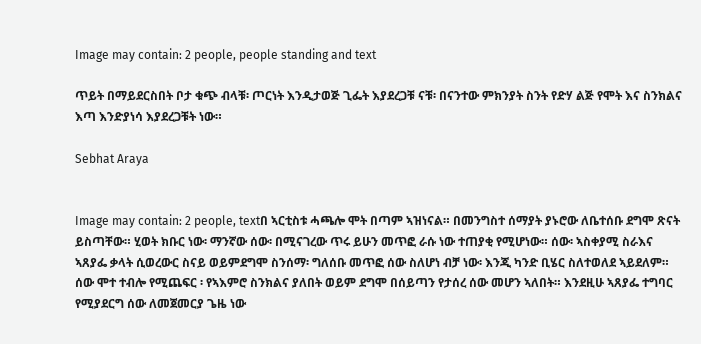Image may contain: 2 people, people standing and text

ጥይት በማይደርስበት ቦታ ቁጭ ብላቹ፡ ጦርነት እንዲታወጅ ጊፌት እያደረጋቹ ናቹ፡ በናንተው ምክንያት ስንት የድሃ ልጅ የሞት እና ስንክልና እጣ እንድያነሳ እያደረጋቹት ነው።

Sebhat Araya


Image may contain: 2 people, textበ ኣርቲስቱ ሓጫሎ ሞት በጣም ኣዝነናል። በመንግስተ ሰማያት ያኑሮው ለቤተሰቡ ደግሞ ጽናት ይስጣቸው። ሂወት ክቡር ነው፡ ማንኛው ሰው፡ በሚናገረው ጥሩ ይሁን መጥፎ ራሱ ነው ተጠያቂ የሚሆነው። ሰው፡ ኣስቀያሚ ስራእና ኣጸያፌ ቃላት ሲወረውር ስናይ ወይምደግሞ ስንሰማ፡ ግለሰቡ መጥፎ ሰው ስለሆነ ብቻ ነው፡ እንጂ ካንድ ቢሄር ስለተወለደ ኣይደለም። ሰው ሞተ ተብሎ የሚጨፍር ፡ የኣእምሮ ስንክልና ያለበት ወይም ደግሞ በሰይጣን የታሰረ ሰው መሆን ኣለበት። እንደዚሁ ኣጸያፌ ተግባር የሚያደርግ ሰው ለመጀመርያ ጌዜ ነው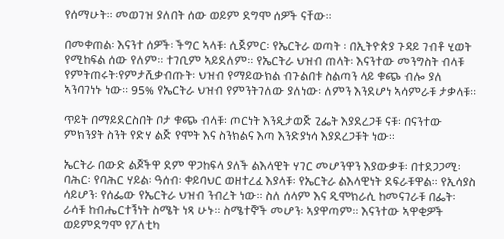የሰማሁት። መወገዝ ያለበት ሰው ወይም ደግሞ ሰዎች ናቸው።

በመቀጠል፡ እናንተ ሰዎች፡ ችግር ኣላቹ፡ ሲጀምር፡ የኤርትራ ወጣት ፡ በኢትዮጵያ ጉዳይ ገብቶ ሂወት የሚከፍል ሰው የለም። ተገቢም ኣይደለም። የኤርትራ ህዝብ ጠላት፡ እናንተው መንግስት ብላቹ የምትጠሩት፡የምታሺቃብጡት፡ ህዝብ የማይውክል ብጉልበቱ ስልጣን ላይ ቁጭ ብሎ ያለ ኣንባገነኑ ነው። 95% የኤርትራ ህዝብ የምንትገለው ያለነው፡ ለምን እንደሆነ ኣሳምራቹ ታቃላቹ።

ጥይት በማይደርስበት ቦታ ቁጭ ብላቹ፡ ጦርነት እንዲታወጅ ጊፌት እያደረጋቹ ናቹ፡ በናንተው ምክንያት ስንት የድሃ ልጅ የሞት እና ስንክልና እጣ እንድያነሳ እያደረጋቹት ነው።

ኤርትራ በውድ ልጆችዋ ደም ዋጋከፍላ ያለች ልእላዊት ሃገር መሆንዋን እያውቃቹ፡ በተደጋጋሚ፡ ባሕር፡ የባሕር ሃይል፡ ዓሰብ፡ ቀይባህር ወዘተረፈ እያላቹ፡ የኤርትራ ልእላዊነት ደፍራቹዋል። የኢሳያስ ሳይሆን፡ የሰፌው የኤርትራ ህዝብ ንብረት ነው። ስለ ሰላም እና ዲሞክራሲ ከመናገራቹ በፌት፡ ራሳቹ ከብሔርተኝነት ስሜት ነጻ ሁኑ። ስሜተኞች መሆን፡ ኣያዋጣም። እናንተው ኣዋቂዎች ወይምደግሞ የፖለቲካ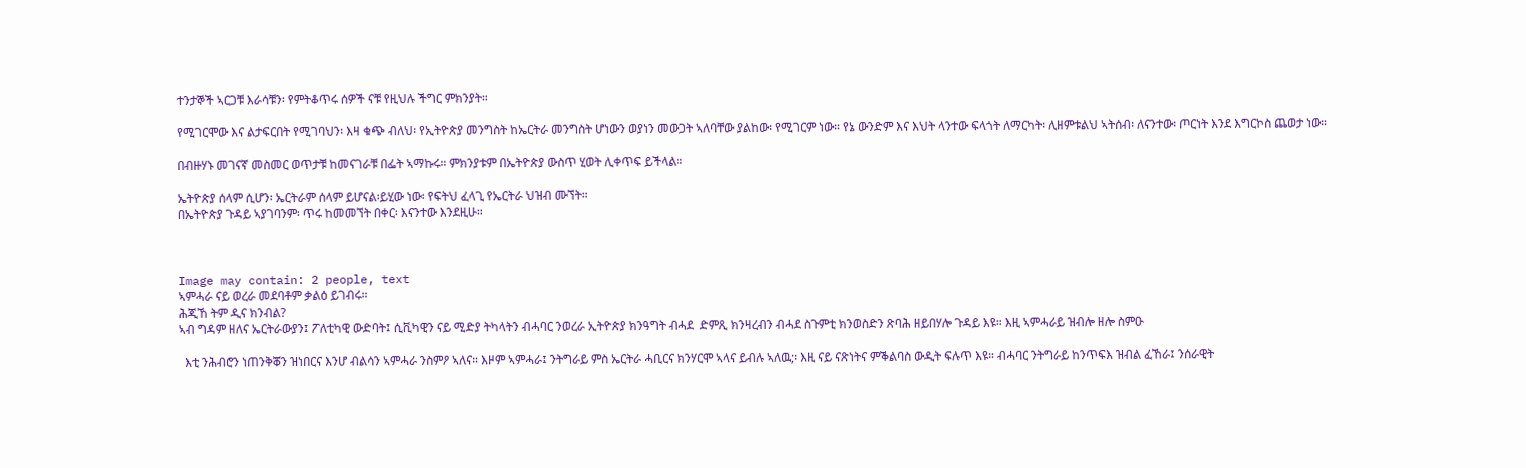ተንታኞች ኣርጋቹ እራሳቹን፡ የምትቆጥሩ ሰዎች ናቹ የዚህሉ ችግር ምክንያት።

የሚገርሞው እና ልታፍርበት የሚገባህን፡ እዛ ቁጭ ብለህ፡ የኢትዮጵያ መንግስት ከኤርትራ መንግስት ሆነውን ወያነን መውጋት ኣለባቸው ያልከው፡ የሚገርም ነው። የኔ ውንድም እና እህት ላንተው ፍላጎት ለማርካት፡ ሊዘምቱልህ ኣትሰብ፡ ለናንተው፡ ጦርነት እንደ እግርኮስ ጨወታ ነው።

በብዙሃኑ መገናኛ መስመር ወጥታቹ ከመናገራቹ በፌት ኣማኩሩ። ምክንያቱም በኤትዮጵያ ውስጥ ሂወት ሊቀጥፍ ይችላል።

ኤትዮጵያ ሰላም ሲሆን፡ ኤርትራም ሰላም ይሆናል፡ይሂው ነው፡ የፍትህ ፈላጊ የኤርትራ ህዝብ ሙኘት።
በኤትዮጵያ ጉዳይ ኣያገባንም፡ ጥሩ ከመመኘት በቀር፡ እናንተው እንደዚሁ።



Image may contain: 2 people, text
ኣምሓራ ናይ ወረራ መደባቶም ቃልዕ ይገብሩ።
ሕጂኸ ትም ዲና ክንብል?
ኣብ ግዳም ዘለና ኤርትራውያን፤ ፖለቲካዊ ውድባት፤ ሲቪካዊን ናይ ሚድያ ትካላትን ብሓባር ንወረራ ኢትዮጵያ ክንዓግት ብሓደ  ድምጺ ክንዛረብን ብሓደ ስጉምቲ ክንወስድን ጽባሕ ዘይበሃሎ ጉዳይ እዩ። እዚ ኣምሓራይ ዝብሎ ዘሎ ስምዑ

  እቲ ንሕብሮን ነጠንቅቖን ዝነበርና እንሆ ብልሳን ኣምሓራ ንስምዖ ኣለና። እዞም ኣምሓራ፤ ንትግራይ ምስ ኤርትራ ሓቢርና ክንሃርሞ ኣላና ይብሉ ኣለዉ;፡ እዚ ናይ ናጽነትና ምቕልባስ ውዲት ፍሉጥ እዩ። ብሓባር ንትግራይ ከንጥፍእ ዝብል ፈኸራ፤ ንሰራዊት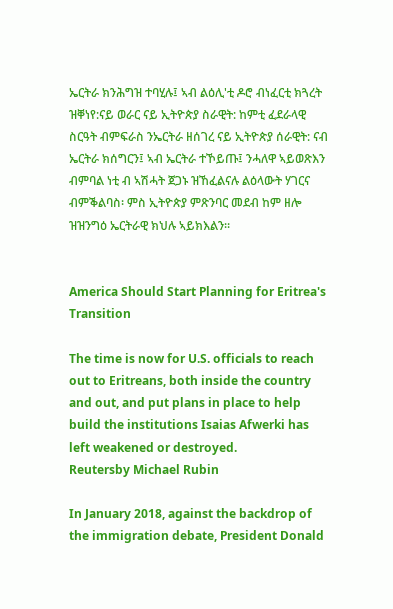ኤርትራ ክንሕግዝ ተባሂሉ፤ ኣብ ልዕሊ'ቲ ዶሮ ብነፈርቲ ክጓረት ዝቐነየ:ናይ ወራር ናይ ኢትዮጵያ ስራዊት: ከምቲ ፈደራላዊ ስርዓት ብምፍራስ ንኤርትራ ዘሰገረ ናይ ኢትዮጵያ ሰራዊት: ናብ ኤርትራ ክሰግርን፤ ኣብ ኤርትራ ተኾይጡ፤ ንሓለዋ ኣይወጽእን ብምባል ነቲ ብ ኣሽሓት ጀጋኑ ዝኸፈልናሉ ልዕላውት ሃገርና ብምቕልባስ፡ ምስ ኢትዮጵያ ምጽንባር መደብ ከም ዘሎ ዝዝንግዕ ኤርትራዊ ክህሉ ኣይክእልን።


America Should Start Planning for Eritrea's Transition

The time is now for U.S. officials to reach out to Eritreans, both inside the country and out, and put plans in place to help build the institutions Isaias Afwerki has left weakened or destroyed.
Reutersby Michael Rubin

In January 2018, against the backdrop of the immigration debate, President Donald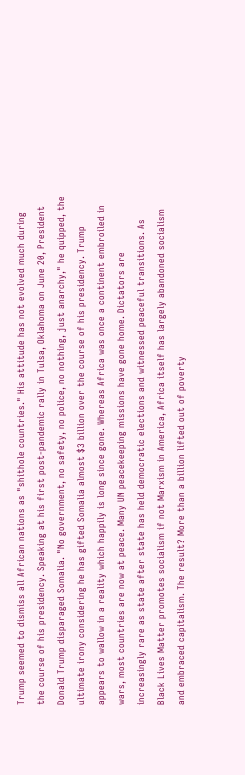Trump seemed to dismiss all African nations as "shithole countries." His attitude has not evolved much during the course of his presidency. Speaking at his first post-pandemic rally in Tulsa, Oklahoma on June 20, President Donald Trump disparaged Somalia. "No government, no safety, no police, no nothing, just anarchy," he quipped, the ultimate irony considering he has gifted Somalia almost $3 billion over the course of his presidency. Trump appears to wallow in a reality which happily is long since gone. Whereas Africa was once a continent embroiled in wars, most countries are now at peace. Many UN peacekeeping missions have gone home. Dictators are increasingly rare as state after state has held democratic elections and witnessed peaceful transitions. As Black Lives Matter promotes socialism if not Marxism in America, Africa itself has largely abandoned socialism and embraced capitalism. The result? More than a billion lifted out of poverty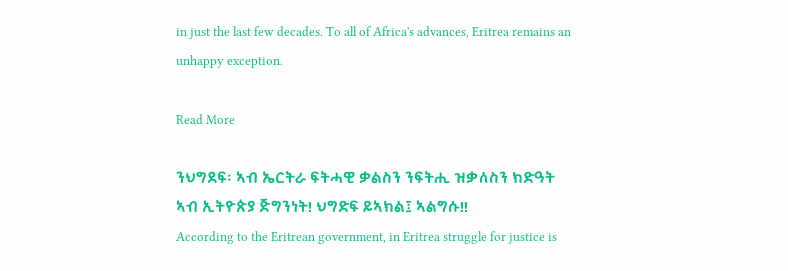in just the last few decades. To all of Africa's advances, Eritrea remains an unhappy exception.

Read More

ንህግደፍ፡ ኣብ ኤርትራ ፍትሓዊ ቃልስን ንፍትሒ ዝቃለስን ክድዓት
ኣብ ኢትዮጵያ ጅግንነት! ህግድፍ ይኣክል፤ ኣልግሱ!!
According to the Eritrean government, in Eritrea struggle for justice is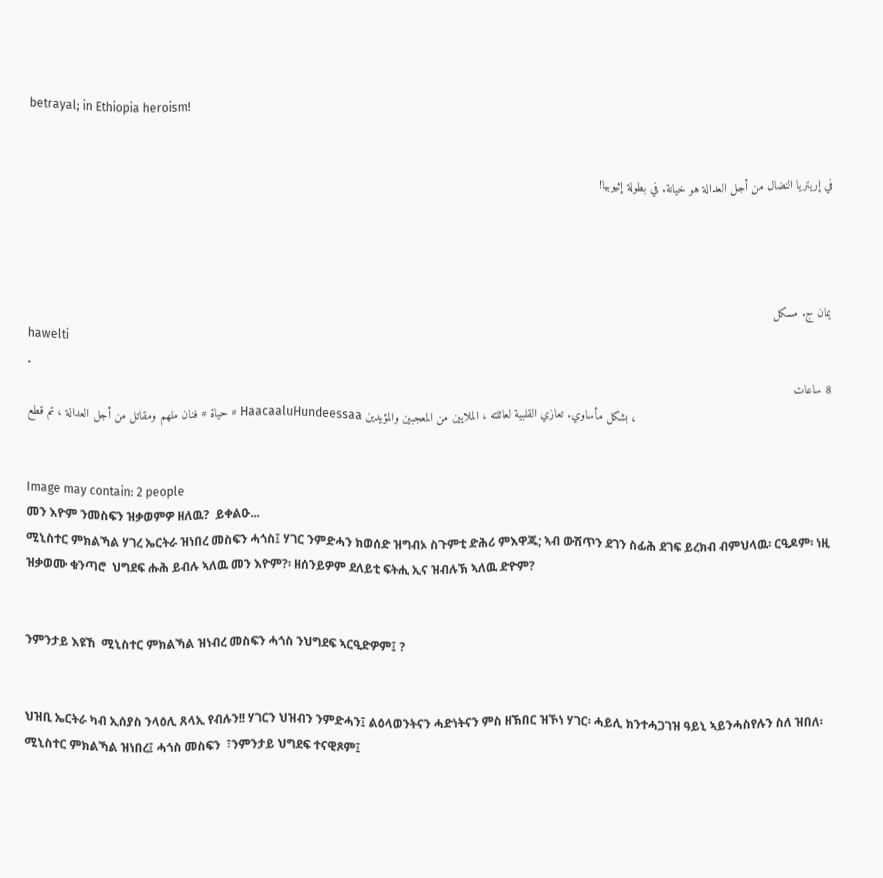betrayal; in Ethiopia heroism!


في إريتريا النضال من أجل العدالة هو خيانة. في بطولة إثيوبيا!




يمان ج. مسكل
hawelti
.
8 ساعات
حياة # فنان ملهم ومقاتل من أجل العدالة ، تم قطع # HaacaaluHundeessaa بشكل مأساوي. تعازي القلبية لعائلته ، الملايين من المعجبين والمؤيدين ،


Image may contain: 2 people
መን እዮም ንመስፍን ዝቃወምዎ ዘለዉ?  ይቀልዑ...
ሚኒስተር ምክልኻል ሃገረ ኤርትራ ዝነበረ መስፍን ሓጎስ፤ ሃገር ንምድሓን ክወሰድ ዝግብኦ ስጉምቲ ድሕሪ ምእዋጁ; ኣብ ውሽጥን ደገን ስፊሕ ደገፍ ይረክብ ብምህላዉ፡ ርዒዶም፡ ነዚ ዝቃወሙ ቁንጣሮ  ህግደፍ ሑሕ ይብሉ ኣለዉ መን እዮም?፡ ዘሰንይዎም ደለይቲ ፍትሒ ኢና ዝብሉኽ ኣለዉ ድዮም?


ንምንታይ እዩኸ  ሚኒስተር ምክልኻል ዝነብረ መስፍን ሓጎስ ንህግደፍ ኣርዒድዎም፤ ?


ህዝቢ ኤርትራ ካብ ኢሰያስ ንላዕሊ ጸላኢ የብሉን!! ሃገርን ህዝብን ንምድሓን፤ ልዕላወንትናን ሓድነትናን ምስ ዘኽበር ዝኾነ ሃገር፡ ሓይሊ ክንተሓጋገዝ ዓይኒ ኣይንሓስየሉን ስለ ዝበለ፡ሚኒስተር ምክልኻል ዝነበረ፤ ሓጎስ መስፍን  ፣ንምንታይ ህግደፍ ተናዊጾም፤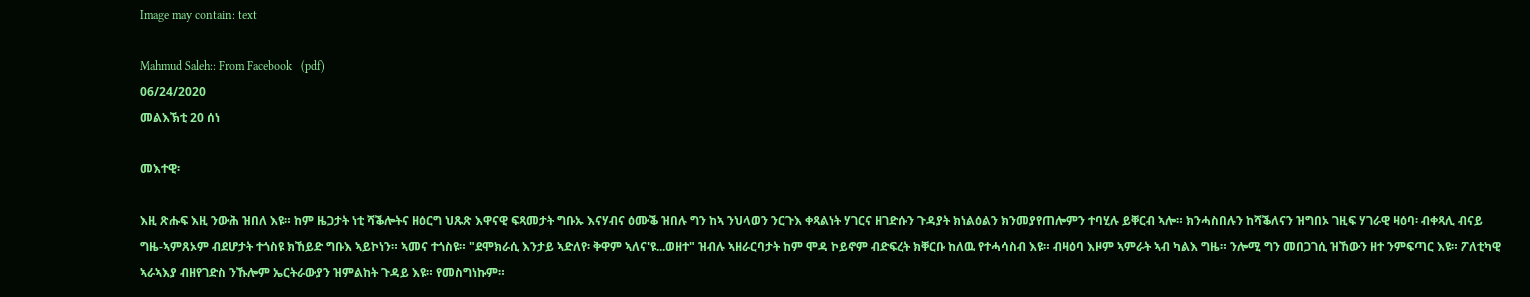Image may contain: text

Mahmud Saleh:: From Facebook   (pdf)
06/24/2020
መልእኽቲ 20 ሰነ

መእተዊ፡

እዚ ጽሑፍ እዚ ንውሕ ዝበለ እዩ። ከም ዜጋታት ነቲ ሻቕሎትና ዘዕርግ ህጹጽ እዋናዊ ፍጻመታት ግቡኡ እናሃብና ዕሙቕ ዝበሉ ግን ከኣ ንህላወን ንርጉእ ቀጻልነት ሃገርና ዘገድሱን ጉዳያት ክነልዕልን ክንመያየጠሎምን ተባሂሉ ይቐርብ ኣሎ። ክንሓስበሉን ከሻቕለናን ዝግበኦ ገዚፍ ሃገራዊ ዛዕባ፡ ብቀጻሊ ብናይ ግዜ-ኣምጸኦም ብደሆታት ተጎስዩ ክኸይድ ግቡእ ኣይኮነን። ኣመና ተጎስዩ። "ደሞክራሲ እንታይ ኣድለየ፡ ቅዋም ኣለና'ዩ...ወዘተ" ዝብሉ ኣዘራርባታት ከም ሞዳ ኮይኖም ብድፍረት ክቐርቡ ከለዉ የተሓሳስብ እዩ። ብዛዕባ እዞም ኣምራት ኣብ ካልእ ግዜ። ንሎሚ ግን መበጋገሲ ዝኸውን ዘተ ንምፍጣር እዩ። ፖለቲካዊ ኣራኣእያ ብዘየገድስ ንኹሎም ኤርትራውያን ዝምልከት ጉዳይ እዩ። የመስግነኩም።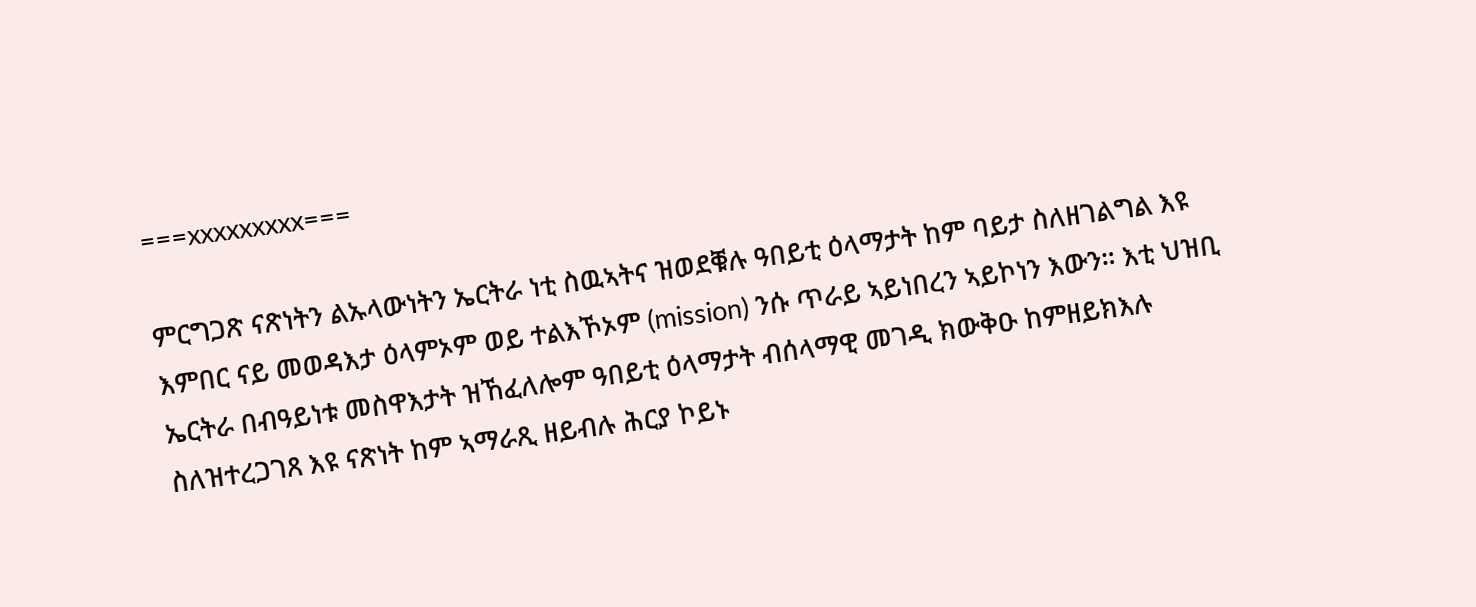===xxxxxxxxx===

ምርግጋጽ ናጽነትን ልኡላውነትን ኤርትራ ነቲ ስዉኣትና ዝወደቑሉ ዓበይቲ ዕላማታት ከም ባይታ ስለዘገልግል እዩ እምበር ናይ መወዳእታ ዕላምኦም ወይ ተልእኾኦም (mission) ንሱ ጥራይ ኣይነበረን ኣይኮነን እውን። እቲ ህዝቢ ኤርትራ በብዓይነቱ መስዋእታት ዝኸፈለሎም ዓበይቲ ዕላማታት ብሰላማዊ መገዲ ክውቅዑ ከምዘይክእሉ ስለዝተረጋገጸ እዩ ናጽነት ከም ኣማራጺ ዘይብሉ ሕርያ ኮይኑ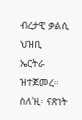ብረታዊ ቃልሲ ህዝቢ ኤርትራ ዝተጀመረ። ስለ'ዚ፡ ናጽነት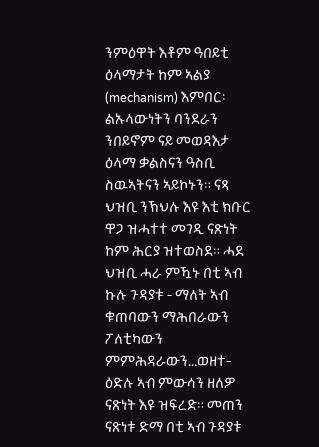ንምዕዋት እቶም ዓበይቲ ዕላማታት ከም ኣልያ (mechanism) እምበር፡ ልኡላውነትን ባንደራን ንበይኖም ናይ መወዳእታ ዕላማ ቃልስናን ዓስቢ ስዉኣትናን ኣይኮኑን። ናጻ ህዝቢ ንኽህሉ እዩ እቲ ክቡር ዋጋ ዝሓተተ መገዲ ናጽነት ከም ሕርያ ዝተወስደ። ሓደ ህዝቢ ሓራ ምዃኑ በቲ ኣብ ኩሉ ጉዳያቱ - ማለት ኣብ ቁጠባውን ማሕበራውን ፖለቲካውን ምምሕዳራውን...ወዘተ- ዕድሉ ኣብ ምውሳን ዘለዎ ናጽነት እዩ ዝፍረድ። መጠን ናጽነቱ ድማ በቲ ኣብ ጉዳያቱ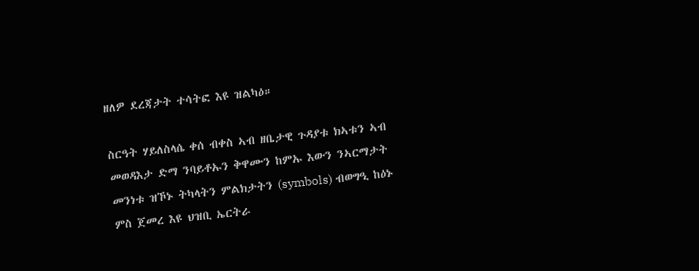ዘለዎ ደረጃታት ተሳትፎ እዩ ዝልካዕ።

ስርዓት ሃይለስላሴ ቀሰ ብቀስ ኣብ ዘቤታዊ ጉዳያቱ ክኣቱን ኣብ መወዳእታ ድማ ንባይቶኡን ቅዋሙን ከምኡ እውን ንኣርማታት መንነቱ ዝኾኑ ትካላትን ምልክታትን (symbols) ብወግዒ ከዕኑ ምስ ጀመረ እዩ ህዝቢ ኤርትራ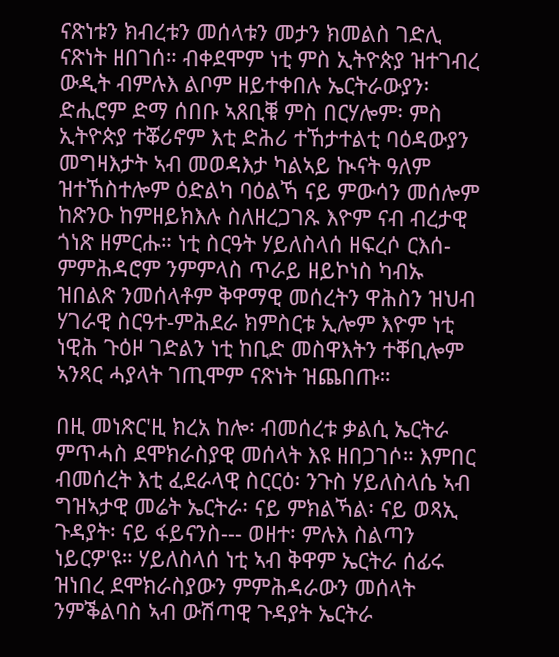ናጽነቱን ክብረቱን መሰላቱን መታን ክመልስ ገድሊ ናጽነት ዘበገሰ። ብቀደሞም ነቲ ምስ ኢትዮጵያ ዝተገብረ ውዲት ብምሉእ ልቦም ዘይተቀበሉ ኤርትራውያን፡ ድሒሮም ድማ ሰበቡ ኣጸቢቑ ምስ በርሃሎም፡ ምስ ኢትዮጵያ ተቖሪኖም እቲ ድሕሪ ተኸታተልቲ ባዕዳውያን መግዛእታት ኣብ መወዳእታ ካልኣይ ኲናት ዓለም ዝተኸስተሎም ዕድልካ ባዕልኻ ናይ ምውሳን መሰሎም ከጽንዑ ከምዘይክእሉ ስለዘረጋገጹ እዮም ናብ ብረታዊ ጎነጽ ዘምርሑ። ነቲ ስርዓት ሃይለስላሰ ዘፍረሶ ርእሰ- ምምሕዳሮም ንምምላስ ጥራይ ዘይኮነስ ካብኡ ዝበልጽ ንመሰላቶም ቅዋማዊ መሰረትን ዋሕስን ዝህብ ሃገራዊ ስርዓተ-ምሕደራ ክምስርቱ ኢሎም እዮም ነቲ ነዊሕ ጉዕዞ ገድልን ነቲ ከቢድ መስዋእትን ተቐቢሎም ኣንጻር ሓያላት ገጢሞም ናጽነት ዝጨበጡ።

በዚ መነጽር'ዚ ክረአ ከሎ፡ ብመሰረቱ ቃልሲ ኤርትራ ምጥሓስ ደሞክራስያዊ መሰላት እዩ ዘበጋገሶ። እምበር ብመሰረት እቲ ፈደራላዊ ስርርዕ፡ ንጉስ ሃይለስላሴ ኣብ ግዝኣታዊ መሬት ኤርትራ፡ ናይ ምክልኻል፡ ናይ ወጻኢ ጉዳያት፡ ናይ ፋይናንስ--- ወዘተ፡ ምሉእ ስልጣን ነይርዎ'ዩ። ሃይለስላሰ ነቲ ኣብ ቅዋም ኤርትራ ሰፊሩ ዝነበረ ደሞክራስያውን ምምሕዳራውን መሰላት ንምቕልባስ ኣብ ውሽጣዊ ጉዳያት ኤርትራ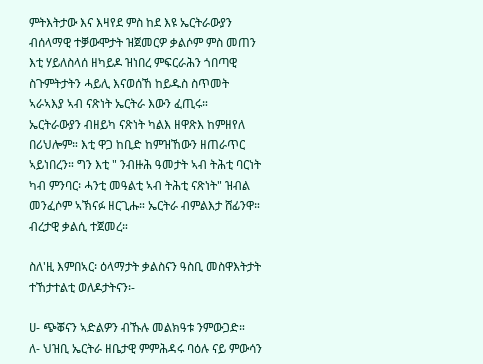ምትእትታው እና እዛየደ ምስ ከደ እዩ ኤርትራውያን ብሰላማዊ ተቓውሞታት ዝጀመርዎ ቃልሶም ምስ መጠን እቲ ሃይለስላሰ ዘካይዶ ዝነበረ ምፍርራሕን ጎበጣዊ ስጉምትታትን ሓይሊ እናወሰኸ ከይዱስ ስጥመት ኣራኣእያ ኣብ ናጽነት ኤርትራ እውን ፈጢሩ። ኤርትራውያን ብዘይካ ናጽነት ካልእ ዘዋጽእ ከምዘየለ በሪህሎም። እቲ ዋጋ ከቢድ ከምዝኸውን ዘጠራጥር ኣይነበረን። ግን እቲ " ንብዙሕ ዓመታት ኣብ ትሕቲ ባርነት ካብ ምንባር፡ ሓንቲ መዓልቲ ኣብ ትሕቲ ናጽነት" ዝብል መንፈሶም ኣኽናፉ ዘርጊሑ። ኤርትራ ብምልእታ ሸፊንዋ። ብረታዊ ቃልሲ ተጀመረ።

ስለ'ዚ እምበኣር፡ ዕላማታት ቃልስናን ዓስቢ መስዋእትታት ተኸታተልቲ ወለዶታትናን፡-

ሀ- ጭቖናን ኣድልዎን ብኹሉ መልክዓቱ ንምውጋድ።
ለ- ህዝቢ ኤርትራ ዘቤታዊ ምምሕዳሩ ባዕሉ ናይ ምውሳን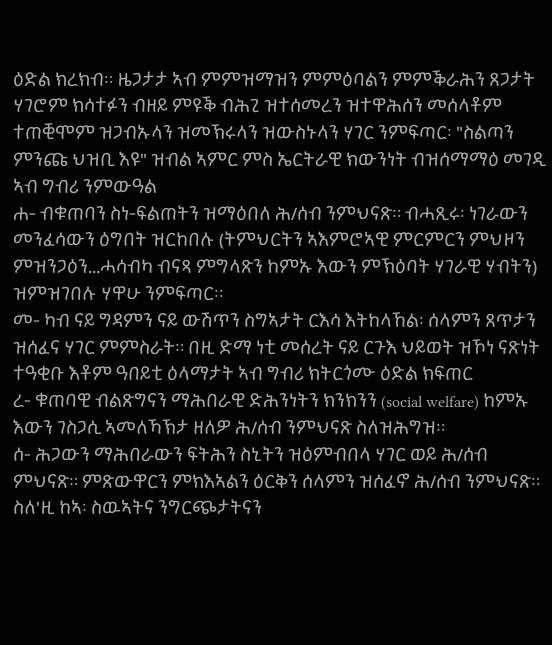ዕድል ክረክብ። ዜጋታታ ኣብ ምምዝማዝን ምምዕባልን ምምቕራሕን ጸጋታት ሃገሮም ክሳተፉን ብዘይ ምዩቕ ብሕጊ ዝተሰመረን ዝተዋሕሰን መሰላቶም ተጠቒሞም ዝጋብኡላን ዝመኽሩላን ዝውስኑላን ሃገር ንምፍጣር፡ "ስልጣን ምንጩ ህዝቢ እዩ" ዝብል ኣምር ምስ ኤርትራዊ ክውንነት ብዝሰማማዕ መገዲ ኣብ ግብሪ ንምውዓል
ሐ- ብቁጠባን ስነ-ፍልጠትን ዝማዕበለ ሕ/ሰብ ንምህናጽ። ብሓጺሩ፡ ነገራውን መንፈሳውን ዕግበት ዝርከበሉ (ትምህርትን ኣእምሮኣዊ ምርምርን ምህዞን ምዝንጋዕን...ሓሳብካ ብናጻ ምግላጽን ከምኡ እውን ምኽዕባት ሃገራዊ ሃብትን) ዝምዝገበሉ ሃዋሁ ንምፍጣር።
መ- ካብ ናይ ግዳምን ናይ ውሽጥን ስግኣታት ርእሳ እትከላኸል፡ ሰላምን ጸጥታን ዝሰፈና ሃገር ምምስራት። በዚ ድማ ነቲ መሰረት ናይ ርጉእ ህይወት ዝኾነ ናጽነት ተዓቂቡ እቶም ዓበይቲ ዕላማታት ኣብ ግብሪ ክትርጎሙ ዕድል ክፍጠር
ረ- ቁጠባዊ ብልጽግናን ማሕበራዊ ድሕንነትን ክንክንን (social welfare) ከምኡ እውን ገስጋሲ ኣመለኻኽታ ዘለዎ ሕ/ሰብ ንምህናጽ ስለዝሕግዝ።
ሰ- ሕጋውን ማሕበራውን ፍትሕን ስኒትን ዝዕምብበላ ሃገር ወይ ሕ/ሰብ ምህናጽ። ምጽውዋርን ምክእኣልን ዕርቅን ሰላምን ዝሰፈኖ ሕ/ሰብ ንምህናጽ። ስለ'ዚ ከኣ፡ ስዉኣትና ንግርጭታትናን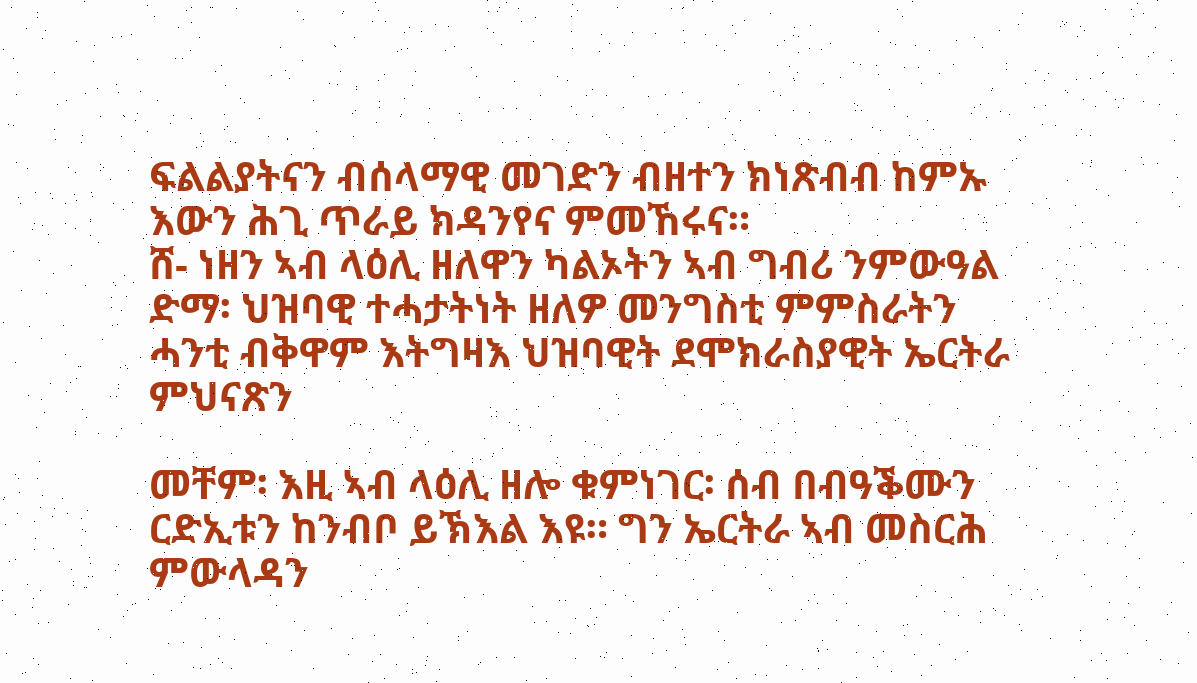ፍልልያትናን ብሰላማዊ መገድን ብዘተን ክነጽብብ ከምኡ እውን ሕጊ ጥራይ ክዳንየና ምመኸሩና።
ሸ- ነዘን ኣብ ላዕሊ ዘለዋን ካልኦትን ኣብ ግብሪ ንምውዓል ድማ፡ ህዝባዊ ተሓታትነት ዘለዎ መንግስቲ ምምስራትን ሓንቲ ብቅዋም እትግዛእ ህዝባዊት ደሞክራስያዊት ኤርትራ ምህናጽን

መቸም፡ እዚ ኣብ ላዕሊ ዘሎ ቁምነገር፡ ሰብ በብዓቕሙን ርድኢቱን ከንብቦ ይኽእል እዩ። ግን ኤርትራ ኣብ መስርሕ ምውላዳን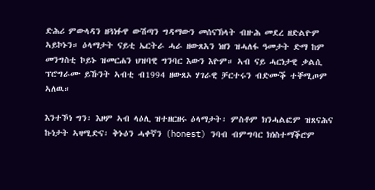ድሕሪ ምውላዳን ዘጓነፉዋ ውሽጣን ግዳማውን መሰናኽላት ብዙሕ መደረ ዘድልዮም ኣይኮኑን። ዕላማታት ናይቲ ኤርትራ ሓራ ዘውጸአን ነዘን ዝሓለፋ ዓመታት ድማ ከም መንግስቲ ኮይኑ ዝመርሐን ህዝባዊ ግንባር እውን እዮም። ኣብ ናይ ሓርነታዊ ቃልሲ ፕሮግራሙ ይኹንት ኣብቲ ብ1994 ዘውጸኦ ሃገራዊ ቻርተሩን ብድሙቕ ተቐሚጦም ኣለዉ።

እንተኾነ ግን፡ እዞም ኣብ ላዕሊ ዝተዘርዘሩ ዕላማታት፡ ምስቶም ክንሓልፎም ዝጸናሕና ኩነታት ኣዛሚድና፡ ቅኑዕን ሓቀኛን (honest) ንባብ ብምግባር ክነስተማቕሮም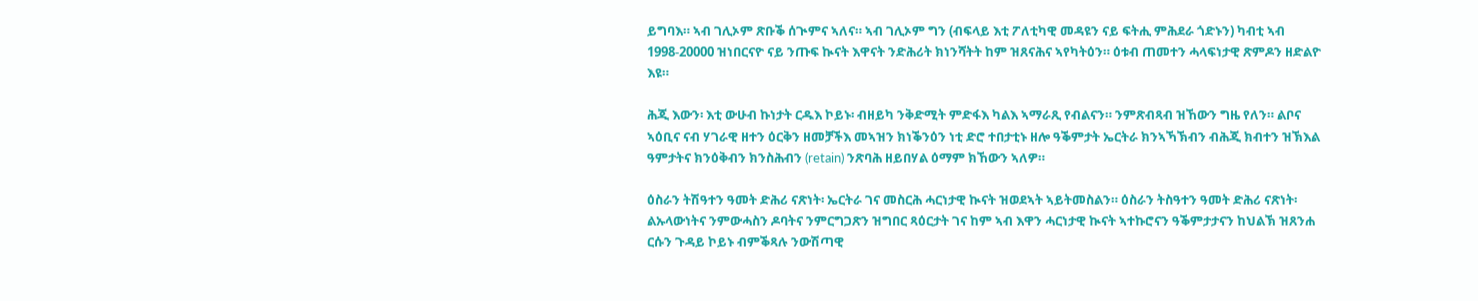ይግባእ። ኣብ ገሊኦም ጽቡቕ ሰጒምና ኣለና። ኣብ ገሊኦም ግን (ብፍላይ እቲ ፖለቲካዊ መዳዩን ናይ ፍትሒ ምሕደራ ጎድኑን) ካብቲ ኣብ 1998-20000 ዝነበርናዮ ናይ ንጡፍ ኲናት እዋናት ንድሕሪት ክነንሻትት ከም ዝጸናሕና ኣየካትዕን። ዕቱብ ጠመተን ሓላፍነታዊ ጽምዶን ዘድልዮ እዩ።

ሕጂ እውን፡ እቲ ውሁብ ኩነታት ርዱእ ኮይኑ፡ ብዘይካ ንቅድሚት ምድፋእ ካልእ ኣማራጺ የብልናን። ንምጽብጻብ ዝኸውን ግዜ የለን። ልቦና ኣዕቢና ናብ ሃገራዊ ዘተን ዕርቅን ዘመቻችእ መኣዝን ክነቕንዕን ነቲ ድሮ ተበታቲኑ ዘሎ ዓቕምታት ኤርትራ ክንኣኻኽብን ብሕጂ ክብተን ዝኽእል ዓምታትና ክንዕቅብን ክንስሕብን (retain) ንጽባሕ ዘይበሃል ዕማም ክኸውን ኣለዎ።

ዕስራን ትሽዓተን ዓመት ድሕሪ ናጽነት፡ ኤርትራ ገና መስርሕ ሓርነታዊ ኲናት ዝወደኣት ኣይትመስልን። ዕስራን ትስዓተን ዓመት ድሕሪ ናጽነት፡ ልኡላውነትና ንምውሓስን ዶባትና ንምርግጋጽን ዝግበር ጻዕርታት ገና ከም ኣብ እዋን ሓርነታዊ ኲናት ኣተኩሮናን ዓቕምታታናን ከህልኽ ዝጸንሐ ርሱን ጉዳይ ኮይኑ ብምቕጻሉ ንውሽጣዊ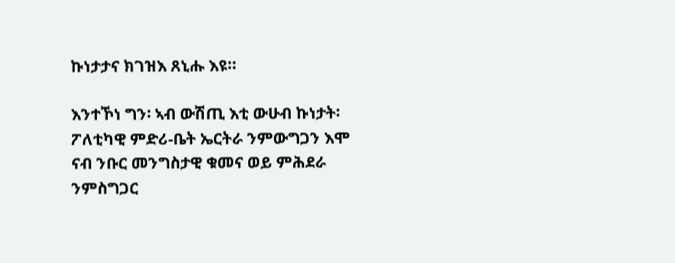ኩነታታና ክገዝእ ጸኒሑ እዩ።

እንተኾነ ግን፡ ኣብ ውሽጢ እቲ ውሁብ ኩነታት፡ ፖለቲካዊ ምድሪ-ቤት ኤርትራ ንምውግጋን እሞ ናብ ንቡር መንግስታዊ ቁመና ወይ ምሕደራ ንምስግጋር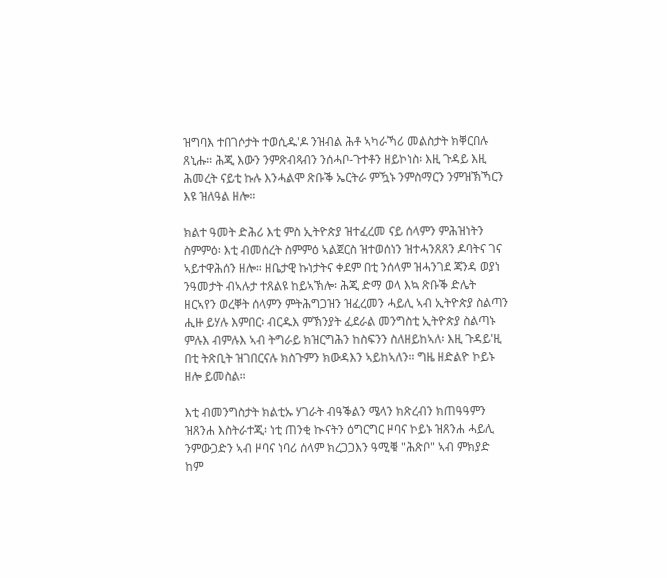ዝግባእ ተበገሶታት ተወሲዱ'ዶ ንዝብል ሕቶ ኣካራኻሪ መልስታት ክቐርበሉ ጸኒሑ። ሕጂ እውን ንምጽብጻብን ንሰሓቦ-ጉተቶን ዘይኮነስ፡ እዚ ጉዳይ እዚ ሕመረት ናይቲ ኩሉ እንሓልሞ ጽቡቕ ኤርትራ ምዃኑ ንምስማርን ንምዝኽኻርን እዩ ዝለዓል ዘሎ።

ክልተ ዓመት ድሕሪ እቲ ምስ ኢትዮጵያ ዝተፈረመ ናይ ሰላምን ምሕዝነትን ስምምዕ፡ እቲ ብመሰረት ስምምዕ ኣልጀርስ ዝተወሰነን ዝተሓንጸጸን ዶባትና ገና ኣይተዋሕሰን ዘሎ። ዘቤታዊ ኩነታትና ቀደም በቲ ንሰላም ዝሓንገደ ጃንዳ ወያነ ንዓመታት ብኣሉታ ተጸልዩ ከይኣኽሎ፡ ሕጂ ድማ ወላ እኳ ጽቡቕ ድሌት ዘርኣየን ወረቐት ሰላምን ምትሕግጋዝን ዝፈረመን ሓይሊ ኣብ ኢትዮጵያ ስልጣን ሒዙ ይሃሉ እምበር፡ ብርዱእ ምኽንያት ፈደራል መንግስቲ ኢትዮጵያ ስልጣኑ ምሉእ ብምሉእ ኣብ ትግራይ ክዝርግሕን ከስፍንን ስለዘይከኣለ፡ እዚ ጉዳይ'ዚ በቲ ትጽቢት ዝገበርናሉ ክስጉምን ክውዳእን ኣይከኣለን። ግዜ ዘድልዮ ኮይኑ ዘሎ ይመስል።

እቲ ብመንግስታት ክልቲኡ ሃገራት ብዓቕልን ሜላን ክጽረብን ክጠዓዓምን ዝጸንሐ እስትራተጂ፡ ነቲ ጠንቂ ኲናትን ዕግርግር ዞባና ኮይኑ ዝጸንሐ ሓይሊ ንምውጋድን ኣብ ዞባና ነባሪ ሰላም ክረጋጋእን ዓሚቑ "ሕጽቦ" ኣብ ምክያድ ከም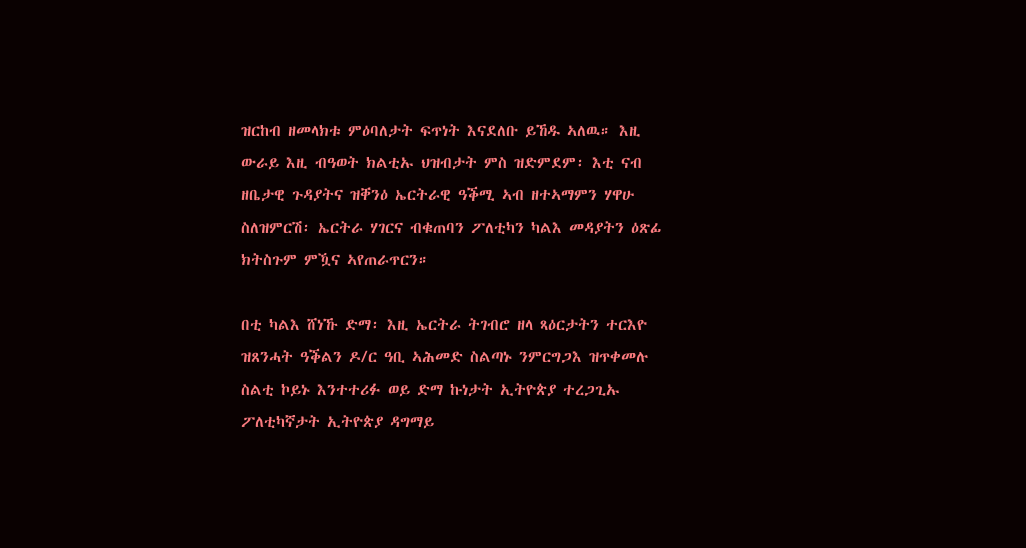ዝርከብ ዘመላክቱ ምዕባለታት ፍጥነት እናደለቡ ይኸዱ ኣለዉ። እዚ ውራይ እዚ ብዓወት ክልቲኡ ህዝብታት ምስ ዝድምደም፡ እቲ ናብ ዘቤታዊ ጉዳያትና ዝቐንዕ ኤርትራዊ ዓቕሚ ኣብ ዘተኣማምን ሃዋሁ ስለዝምርሽ፡ ኤርትራ ሃገርና ብቁጠባን ፖለቲካን ካልእ መዳያትን ዕጽፊ ክትስጉም ምዃና ኣየጠራጥርን።

በቲ ካልእ ሸነኹ ድማ፡ እዚ ኤርትራ ትገብሮ ዘላ ጻዕርታትን ተርእዮ ዝጸንሓት ዓቕልን ዶ/ር ዓቢ ኣሕመድ ስልጣኑ ንምርግጋእ ዝጥቀመሉ ስልቲ ኮይኑ እንተተሪፉ ወይ ድማ ኩነታት ኢትዮጵያ ተረጋጊኡ ፖለቲካኛታት ኢትዮጵያ ዳግማይ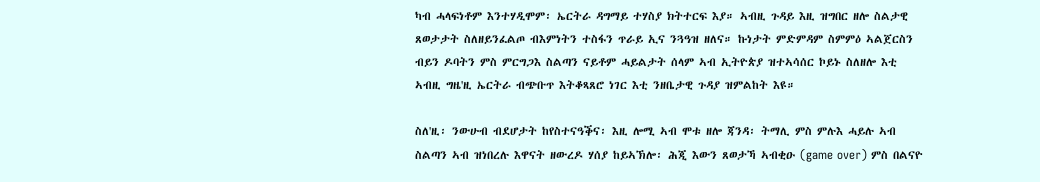ካብ ሓላፍነቶም እንተሃዲሞም፡ ኤርትራ ዳግማይ ተሃስያ ክትተርፍ እያ። ኣብዚ ጉዳይ እዚ ዝግበር ዘሎ ስልታዊ ጸወታታት ስለዘይንፈልጦ ብእምነትን ተስፋን ጥራይ ኢና ንጓዓዝ ዘለና። ኩነታት ምድምዳም ስምምዕ ኣልጀርስን ብይን ዶባትን ምስ ምርግጋእ ስልጣን ናይቶም ሓይልታት ሰላም ኣብ ኢትዮጵያ ዝተኣሳሰር ኮይኑ ስለዘሎ እቲ ኣብዚ ግዜ'ዚ ኤርትራ ብጭቡጥ እትቆጻጸሮ ነገር እቲ ንዘቤታዊ ጉዳያ ዝምልከት እዩ።

ስለ'ዚ፡ ንውሁብ ብደሆታት ከየስተናዓቕና፡ እዚ ሎሚ ኣብ ሞቱ ዘሎ ጃንዳ፡ ትማሊ ምስ ምሉእ ሓይሉ ኣብ ስልጣን ኣብ ዝነበረሉ እዋናት ዘውረዶ ሃሰያ ከይኣኽሎ፡ ሕጂ እውን ጸወታኻ ኣብቂዑ (game over) ምስ በልናዮ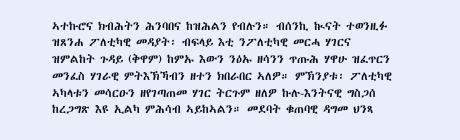ኣተኩሮና ክብሕትን ሕንባበና ከዝሕልን የብሉን። ብሰንኪ ኲናት ተወንዚፉ ዝጸንሐ ፖለቲካዊ መዳያት፡ ብፍላይ እቲ ንፖለቲካዊ መርሓ ሃገርና ዝምልከት ጉዳይ (ቅዋም) ከምኡ እውን ንዕኡ ዘሳንን ጥጡሕ ሃዋሁ ዝፈጥርን መንፈስ ሃገራዊ ምትእኽኻብን ዘተን ክበራበር ኣለዎ። ምኽንያቱ፡ ፖለቲካዊ ኣካላቱን መሳርዑን ዘየገጣጠመ ሃገር ትርጉም ዘለዎ ኩሉ-እንትናዊ ግስጋሰ ከረጋግጽ እዩ ኢልካ ምሕሳብ ኣይከኣልን። መደባት ቁጠባዊ ዳግመ ህንጻ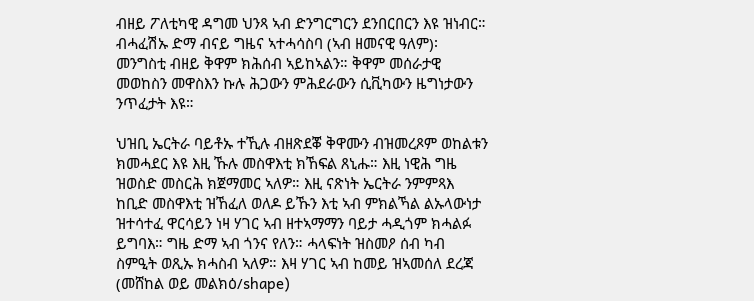ብዘይ ፖለቲካዊ ዳግመ ህንጻ ኣብ ድንግርግርን ደንበርበርን እዩ ዝነብር። ብሓፈሽኡ ድማ ብናይ ግዜና ኣተሓሳስባ (ኣብ ዘመናዊ ዓለም)፡ መንግስቲ ብዘይ ቅዋም ክሕሰብ ኣይከኣልን። ቅዋም መሰራታዊ መወከስን መዋስእን ኩሉ ሕጋውን ምሕደራውን ሲቪካውን ዜግነታውን ንጥፈታት እዩ።

ህዝቢ ኤርትራ ባይቶኡ ተኺሉ ብዘጽደቖ ቅዋሙን ብዝመረጾም ወከልቱን ክመሓደር እዩ እዚ ኹሉ መስዋእቲ ክኸፍል ጸኒሑ። እዚ ነዊሕ ግዜ ዝወስድ መስርሕ ክጀማመር ኣለዎ። እዚ ናጽነት ኤርትራ ንምምጻእ ከቢድ መስዋእቲ ዝኸፈለ ወለዶ ይኹን እቲ ኣብ ምክልኻል ልኡላውነታ ዝተሳተፈ ዋርሳይን ነዛ ሃገር ኣብ ዘተኣማማን ባይታ ሓዲጎም ክሓልፉ ይግባእ። ግዜ ድማ ኣብ ጎንና የለን። ሓላፍነት ዝስመዖ ሰብ ካብ ስምዒት ወጺኡ ክሓስብ ኣለዎ። እዛ ሃገር ኣብ ከመይ ዝኣመሰለ ደረጃ (መሸከል ወይ መልክዕ/shape)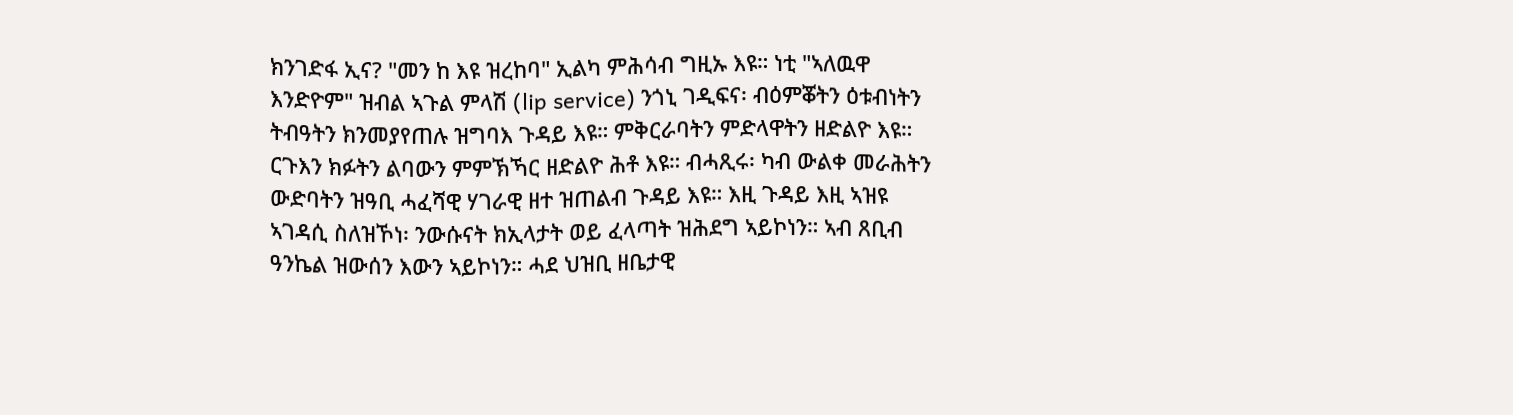ክንገድፋ ኢና? "መን ከ እዩ ዝረከባ" ኢልካ ምሕሳብ ግዚኡ እዩ። ነቲ "ኣለዉዋ እንድዮም" ዝብል ኣጉል ምላሽ (lip service) ንጎኒ ገዲፍና፡ ብዕምቖትን ዕቱብነትን ትብዓትን ክንመያየጠሉ ዝግባእ ጉዳይ እዩ። ምቅርራባትን ምድላዋትን ዘድልዮ እዩ። ርጉእን ክፉትን ልባውን ምምኽኻር ዘድልዮ ሕቶ እዩ። ብሓጺሩ፡ ካብ ውልቀ መራሕትን ውድባትን ዝዓቢ ሓፈሻዊ ሃገራዊ ዘተ ዝጠልብ ጉዳይ እዩ። እዚ ጉዳይ እዚ ኣዝዩ ኣገዳሲ ስለዝኾነ፡ ንውሱናት ክኢላታት ወይ ፈላጣት ዝሕደግ ኣይኮነን። ኣብ ጸቢብ ዓንኬል ዝውሰን እውን ኣይኮነን። ሓደ ህዝቢ ዘቤታዊ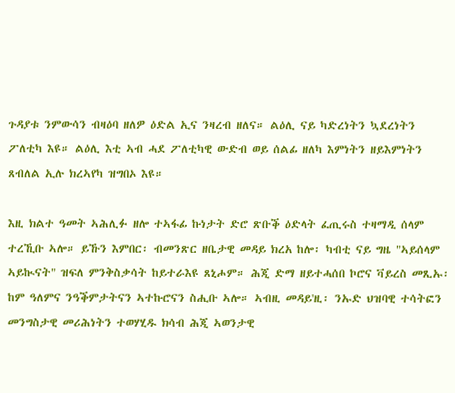ጉዳያቱ ንምውሳን ብዛዕባ ዘለዎ ዕድል ኢና ንዛረብ ዘለና። ልዕሊ ናይ ካድረነትን ኳደረነትን ፖለቲካ እዩ። ልዕሊ እቲ ኣብ ሓደ ፖለቲካዊ ውድብ ወይ ሰልፊ ዘለካ እምነትን ዘይእምነትን ጸብለል ኢሉ ክረኣየካ ዝግበኦ እዩ።

እዚ ክልተ ዓመት ኣሕሊፉ ዘሎ ተኣፋፊ ኩነታት ድሮ ጽቡቕ ዕድላት ፈጢሩስ ተዛማዲ ሰላም ተረኺቡ ኣሎ። ይኹን እምበር፡ ብመንጽር ዘቤታዊ መዳይ ክረአ ከሎ፡ ካብቲ ናይ ግዜ "ኣይሰላም ኣይኲናት" ዝፍለ ምንቅስቃሳት ከይተራእዩ ጸኒሖም። ሕጂ ድማ ዘይተሓሰበ ኮሮና ቫይረስ መጺኡ፡ ከም ዓለምና ንዓቕምታትናን ኣተኩሮናን ስሒቡ ኣሎ። ኣብዚ መዳይ'ዚ፡ ንኡድ ህዝባዊ ተሳትፎን መንግስታዊ መሪሕነትን ተወሃሂዱ ክሳብ ሕጂ ኣወንታዊ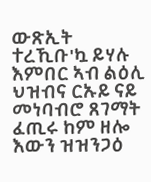ውጽኢት ተረኺቡ'ኳ ይሃሉ እምበር ኣብ ልዕሊ ህዝብና ርኡይ ናይ መነባብሮ ጸገማት ፈጢሩ ከም ዘሎ እውን ዝዝንጋዕ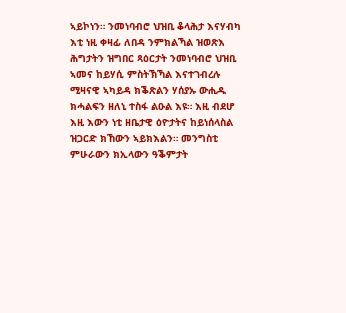ኣይኮነን። ንመነባብሮ ህዝቢ ቆላሕታ እናሃብካ እቲ ነዚ ቀዛፊ ለበዳ ንምክልኻል ዝወጽእ ሕግታትን ዝግበር ጻዕርታት ንመነባብሮ ህዝቢ ኣመና ከይሃሲ ምስትኽኻል እናተገብረሉ ሚዛናዊ ኣካይዳ ክቕጽልን ሃሰያኡ ውሒዱ ክሓልፍን ዘለኒ ተስፋ ልዑል እዩ። እዚ ብደሆ እዚ እውን ነቲ ዘቤታዊ ዕዮታትና ከይነሰላስል ዝጋርድ ክኸውን ኣይክእልን። መንግስቲ ምሁራውን ክኢላውን ዓቕምታት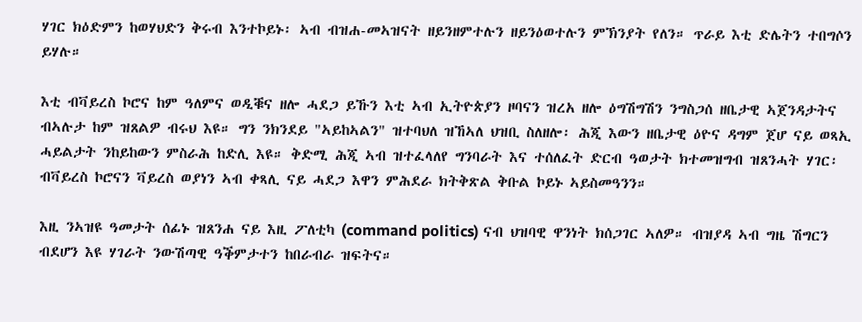ሃገር ክዕድምን ከወሃህድን ቅሩብ እንተኮይኑ፡ ኣብ ብዝሐ-መኣዝናት ዘይንዘምተሉን ዘይንዕወተሉን ምኽንያት የለን። ጥራይ እቲ ድሌትን ተበግሶን ይሃሉ።

እቲ ብቫይረስ ኮሮና ከም ዓለምና ወዲቑና ዘሎ ሓደጋ ይኹን እቲ ኣብ ኢትዮጵያን ዞባናን ዝረአ ዘሎ ዕግሽግሽን ንግስጋሰ ዘቤታዊ ኣጀንዳታትና ብኣሉታ ከም ዝጸልዎ ብሩህ እዩ። ግን ንክንደይ "ኣይከኣልን" ዝተባህለ ዝኸኣለ ህዝቢ ስለዘሎ፡ ሕጂ እውን ዘቤታዊ ዕዮና ዳግም ጀሆ ናይ ወጻኢ ሓይልታት ንከይከውን ምስራሕ ከድሊ እዩ። ቅድሚ ሕጂ ኣብ ዝተፈላለየ ግንባራት እና ተሰለፈት ድርብ ዓወታት ክተመዝግብ ዝጸንሓት ሃገር፡ ብቫይረስ ኮሮናን ቫይረስ ወያነን ኣብ ቀጻሊ ናይ ሓደጋ እዋን ምሕደራ ክትቅጽል ቅቡል ኮይኑ ኣይስመዓንን።

እዚ ንኣዝዩ ዓመታት ሰፊኑ ዝጸንሐ ናይ እዚ ፖለቲካ (command politics) ናብ ህዝባዊ ዋንነት ክሰጋገር ኣለዎ። ብዝያዳ ኣብ ግዜ ሽግርን ብደሆን እዩ ሃገራት ንውሽጣዊ ዓቕምታተን ከበራብራ ዝፍትና።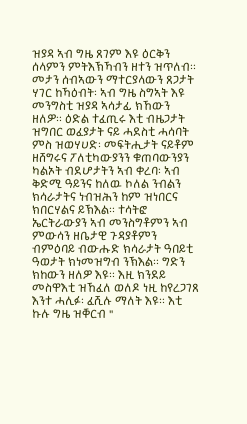ዝያዳ ኣብ ግዜ ጸገም እዩ ዕርቅን ሰላምን ምትእኽኻብን ዘተን ዝጥለብ። መታን ሰብኣውን ማተርያላውን ጸጋታት ሃገር ከኻዕብት፡ ኣብ ግዜ ስግኣት እዩ መንግስቲ ዝያዳ ኣሳታፊ ክኸውን ዘለዎ። ዕድል ተፈጢሩ እቲ ብዜጋታት ዝግበር ወፈያታት ናይ ሓደስቲ ሓሳባት ምስ ዝወሃሀድ፡ መፍትሒታት ናይቶም ዘሸግሩና ፖለቲካውያንን ቁጠባውንያን ካልኦት ብደሆታትን ኣብ ቀረባ፡ ኣብ ቅድሚ ዓይንና ከለዉ ኮለል ንብልን ክሳራታትና ነብዝሕን ከም ዝነበርና ክበርሃልና ይኽእል። ተሳትፎ ኤርትራውያን ኣብ መንስግቶምን ኣብ ምውሳን ዘቤታዊ ጉዳያቶምን ብምዕባይ ብውሑድ ክሳራታት ዓበይቲ ዓወታት ክነመዝግብ ንኽእል። ግድን ክከውን ዘለዎ እዩ። እዚ ክንደይ መስዋእቲ ዝኸፈለ ወለዶ ነዚ ከየረጋገጸ እንተ ሓሊፉ፡ ፈሺሉ ማለት እዩ። እቲ ኩሉ ግዜ ዝቐርብ "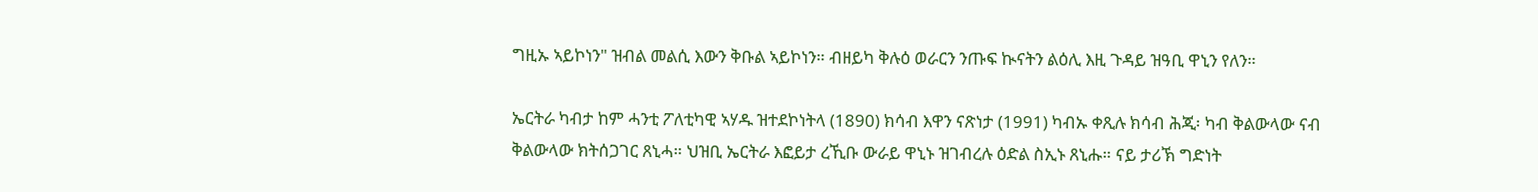ግዚኡ ኣይኮነን" ዝብል መልሲ እውን ቅቡል ኣይኮነን። ብዘይካ ቅሉዕ ወራርን ንጡፍ ኲናትን ልዕሊ እዚ ጉዳይ ዝዓቢ ዋኒን የለን።

ኤርትራ ካብታ ከም ሓንቲ ፖለቲካዊ ኣሃዱ ዝተደኮነትላ (1890) ክሳብ እዋን ናጽነታ (1991) ካብኡ ቀጺሉ ክሳብ ሕጂ፡ ካብ ቅልውላው ናብ ቅልውላው ክትሰጋገር ጸኒሓ። ህዝቢ ኤርትራ እፎይታ ረኺቡ ውራይ ዋኒኑ ዝገብረሉ ዕድል ስኢኑ ጸኒሑ። ናይ ታሪኽ ግድነት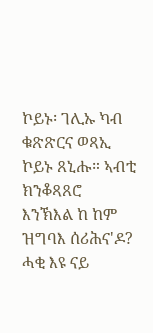ኮይኑ፡ ገሊኡ ካብ ቁጽጽርና ወጻኢ ኮይኑ ጸኒሑ። ኣብቲ ክንቆጻጸሮ እንኽእል ከ ከም ዝግባእ ሰሪሕና'ዶ? ሓቂ እዩ ናይ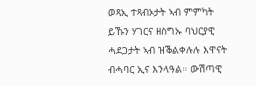ወጻኢ ተጻብኦታት ኣብ ምምካት ይኹን ሃገርና ዘስግኡ ባህርያዊ ሓደጋታት ኣብ ዝቕልቀሉሉ እዋናት ብሓባር ኢና እንላዓል። ውሽጣዊ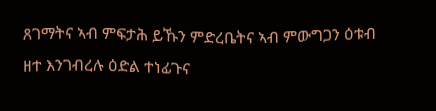ጸገማትና ኣብ ምፍታሕ ይኹን ምድረቤትና ኣብ ምውግጋን ዕቱብ ዘተ እንገብረሉ ዕድል ተነፊጉና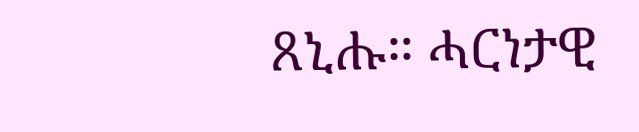ጸኒሑ። ሓርነታዊ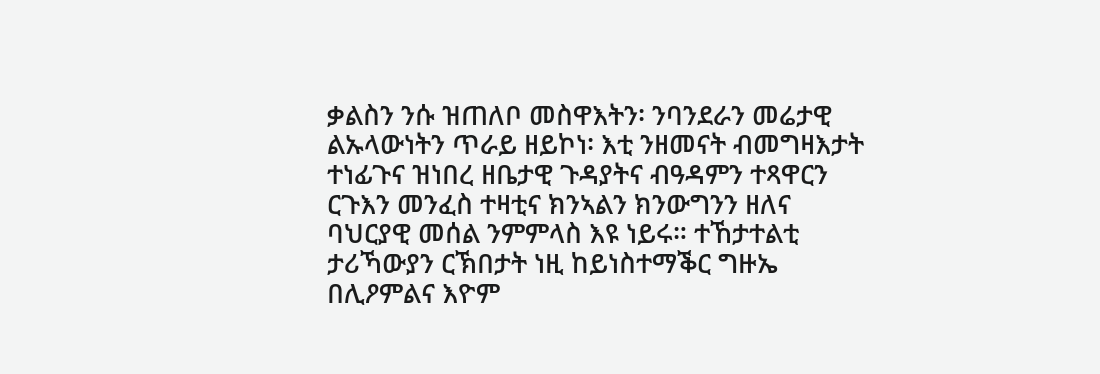ቃልስን ንሱ ዝጠለቦ መስዋእትን፡ ንባንደራን መሬታዊ ልኡላውነትን ጥራይ ዘይኮነ፡ እቲ ንዘመናት ብመግዛእታት ተነፊጉና ዝነበረ ዘቤታዊ ጉዳያትና ብዓዳምን ተጻዋርን ርጉእን መንፈስ ተዛቲና ክንኣልን ክንውግንን ዘለና ባህርያዊ መሰል ንምምላስ እዩ ነይሩ። ተኸታተልቲ ታሪኻውያን ርኽበታት ነዚ ከይነስተማቕር ግዙኤ በሊዖምልና እዮም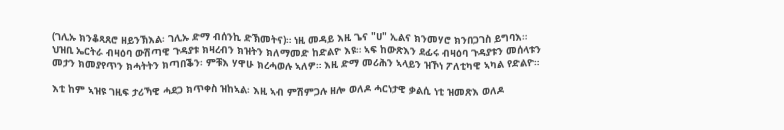(ገሊኡ ክንቆጻጸሮ ዘይንኽእል፡ ገሊኡ ድማ ብሰንኪ ድኽመትና)። ነዚ መዳይ እዚ ጌና "ሀ" ኢልና ክንመሃሮ ክንበጋገስ ይግባእ። ህዝቢ ኤርትራ ብዛዕባ ውሽጣዊ ጉዳያቱ ክዛረብን ክዝትን ክለማመድ ከድልዮ እዩ። ኣፍ ከውጽእን ደፊሩ ብዛዕባ ጉዳያቱን መሰላቱን መታን ክመያየጥን ክሓትትን ክጣበቕን፡ ምቹእ ሃዋሁ ክረሓወሉ ኣለዎ። እዚ ድማ መሪሕን ኣላይን ዝኾነ ፖለቲካዊ ኣካል የድልዮ።

እቲ ከም ኣዝዩ ገዚፍ ታሪኻዊ ሓደጋ ክጥቀስ ዝከኣል፡ እዚ ኣብ ምሽምጋሉ ዘሎ ወለዶ ሓርነታዊ ቃልሲ ነቲ ዝመጽእ ወለዶ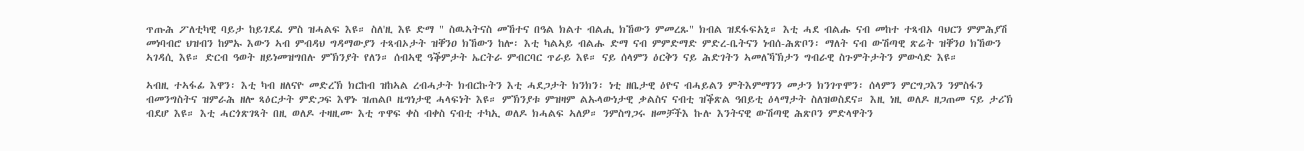ጥጡሕ ፖለቲካዊ ባይታ ከይገደፈ ምስ ዝሓልፍ እዩ። ስለ'ዚ እዩ ድማ " ስዉኣትናስ መኸተና በዓል ክልተ ብልሒ ክኸውን ምመረጹ" ክብል ዝደፋፍአኒ። እቲ ሓደ ብልሑ ናብ መከተ ተጻብኦ ባህርን ምምሕያሽ መነባብሮ ህዝብን ከምኡ እውን ኣብ ምብዳህ ግዳማውያን ተጻብኦታት ዝቐንዐ ክኸውን ከሎ፡ እቲ ካልኣይ ብልሑ ድማ ናብ ምምድማድ ምድረ-ቤትናን ነብሰ-ሕጽቦን፡ ማለት ናብ ውሽጣዊ ጽሬት ዝቐንዐ ክኸውን ኣገዳሲ እዩ። ድርብ ዓወት ዘይነመዝግበሉ ምኽንያት የለን። ሰብኣዊ ዓቕምታት ኤርትራ ምብርባር ጥራይ እዩ። ናይ ሰላምን ዕርቅን ናይ ሕድገትን ኣመለኻኽታን ግብራዊ ስጉምትታትን ምውሳድ እዩ።

ኣብዚ ተኣፋፊ እዋን፡ እቲ ካብ ዘለናዮ መድረኽ ክርከብ ዝከኣል ረብሓታት ክብርኩትን እቲ ሓደጋታት ክንክን፡ ነቲ ዘቤታዊ ዕዮና ብሓይልን ምትእምማንን መታን ክንገጥሞን፡ ሰላምን ምርግጋእን ንምስፋን ብመንግስትና ዝምራሕ ዘሎ ጻዕርታት ምድጋፍ እዋኑ ዝጠልቦ ዜግነታዊ ሓላፍነት እዩ። ምኽንያቱ ምዝዛም ልኡላውነታዊ ቃልስና ናብቲ ዝቕጽል ዓበይቲ ዕላማታት ስለዝወስደና። እዚ ነዚ ወለዶ ዘጋጠመ ናይ ታሪኽ ብደሆ እዩ። እቲ ሓርጎጽገጻት በዚ ወለዶ ተዛዚሙ እቲ ጥዋፍ ቀስ ብቀስ ናብቲ ተካኢ ወለዶ ክሓልፍ ኣለዎ። ንምስግጋሩ ዘመቻችእ ኩሉ እንትናዊ ውሽጣዊ ሕጽቦን ምድላዋትን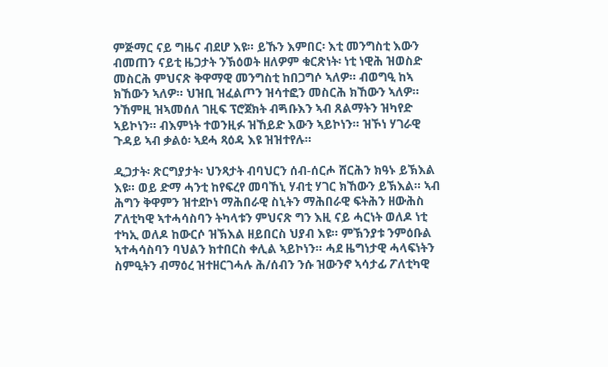ምጅማር ናይ ግዜና ብደሆ እዩ። ይኹን እምበር፡ እቲ መንግስቲ እውን ብመጠን ናይቲ ዜጋታት ንኽዕወት ዘለዎም ቁርጽነት፡ ነቲ ነዊሕ ዝወስድ መስርሕ ምህናጽ ቅዋማዊ መንግስቲ ከበጋግሶ ኣለዎ። ብወግዒ ከኣ ክኸውን ኣለዎ። ህዝቢ ዝፈልጦን ዝሳተፎን መስርሕ ክኸውን ኣለዎ። ንኸምዚ ዝኣመሰለ ገዚፍ ፕሮጀክት ብጝቡእን ኣብ ጸልማትን ዝካየድ ኣይኮነን። ብእምነት ተወንዚፉ ዝኸይድ እውን ኣይኮነን። ዝኾነ ሃገራዊ ጉዳይ ኣብ ቃልዕ፡ ኣደሓ ጻዕዳ እዩ ዝዝተየሉ።

ዲጋታት፡ ጽርግያታት፡ ህንጻታት ብባህርን ሰብ-ሰርሖ ሸርሕን ክዓኑ ይኽእል እዩ። ወይ ድማ ሓንቲ ከየፍረየ መባኸኒ ሃብቲ ሃገር ክኸውን ይኽእል። ኣብ ሕግን ቅዋምን ዝተደኮነ ማሕበራዊ ስኒትን ማሕበራዊ ፍትሕን ዘውሕስ ፖለቲካዊ ኣተሓሳስባን ትካላቱን ምህናጽ ግን እዚ ናይ ሓርነት ወለዶ ነቲ ተካኢ ወለዶ ከውርሶ ዝኽእል ዘይበርስ ህያብ እዩ። ምኽንያቱ ንምዕቡል ኣተሓሳስባን ባህልን ክተበርስ ቀሊል ኣይኮነን። ሓደ ዜግነታዊ ሓላፍነትን ስምዒትን ብማዕረ ዝተዘርገሓሉ ሕ/ሰብን ንሱ ዝውንኖ ኣሳታፊ ፖለቲካዊ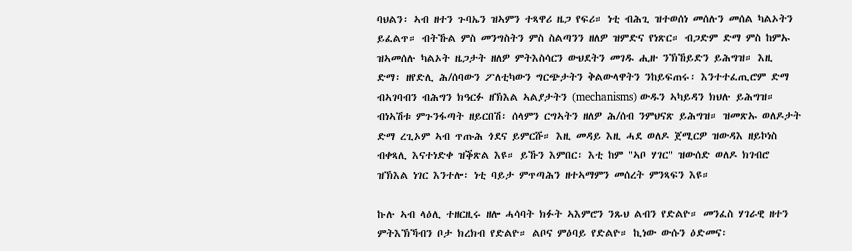ባህልን፡ ኣብ ዘተን ጉባኤን ዝኣምን ተጻዋሪ ዜጋ የፍሪ። ነቲ ብሕጊ ዝተወሰነ መሰሉን መሰል ካልኦትን ይፈልጥ። ብትኹል ምስ መንግስትን ምስ ስልጣንን ዘለዎ ዝምድና የነጽር። ብጋድም ድማ ምስ ከምኡ ዝኣመሰሉ ካልኦት ዜጋታት ዘለዎ ምትእስሳርን ውህደትን መገዱ ሒዙ ንኽኸይድን ይሕግዝ። እዚ ድማ፡ ዘየድሊ ሕ/ሰባውን ፖለቲካውን ግርጭታትን ቅልውላዋትን ንከይፍጠሩ፡ እንተተፈጢሮም ድማ ብኣገባብን ብሕግን ክዓርፉ ዘኽእል ኣልያታትን (mechanisms) ውዱን ኣካይዳን ክህሉ ይሕግዝ። ብነኣሽቱ ምጉንፋጣት ዘይርበሽ፡ ሰላምን ርግኣትን ዘለዎ ሕ/ሰብ ንምህናጽ ይሕግዝ። ዝመጽኡ ወለዶታት ድማ ረጊኦም ኣብ ጥጡሕ ጎደና ይምርሹ። እዚ መዳይ እዚ ሓደ ወለዶ ጀሚርዎ ዝውዳእ ዘይኮነስ ብቀጻሊ እናተነድቀ ዝቕጽል እዩ። ይኹን እምበር፡ እቲ ከም "ኣቦ ሃገር" ዝውሰድ ወለዶ ክገብሮ ዝኽእል ነገር እንተሎ፡ ነቲ ባይታ ምጥጣሕን ዘተኣማምን መሰረት ምንጻፍን እዩ።

ኩሉ ኣብ ላዕሊ ተዘርዚሩ ዘሎ ሓሳባት ክፉት ኣእምሮን ንጹህ ልብን የድልዮ። መንፈስ ሃገራዊ ዘተን ምትእኽኻብን ቦታ ክረክብ የድልዮ። ልቦና ምዕባይ የድልዮ። ኪነው ውሱን ዕድመና፡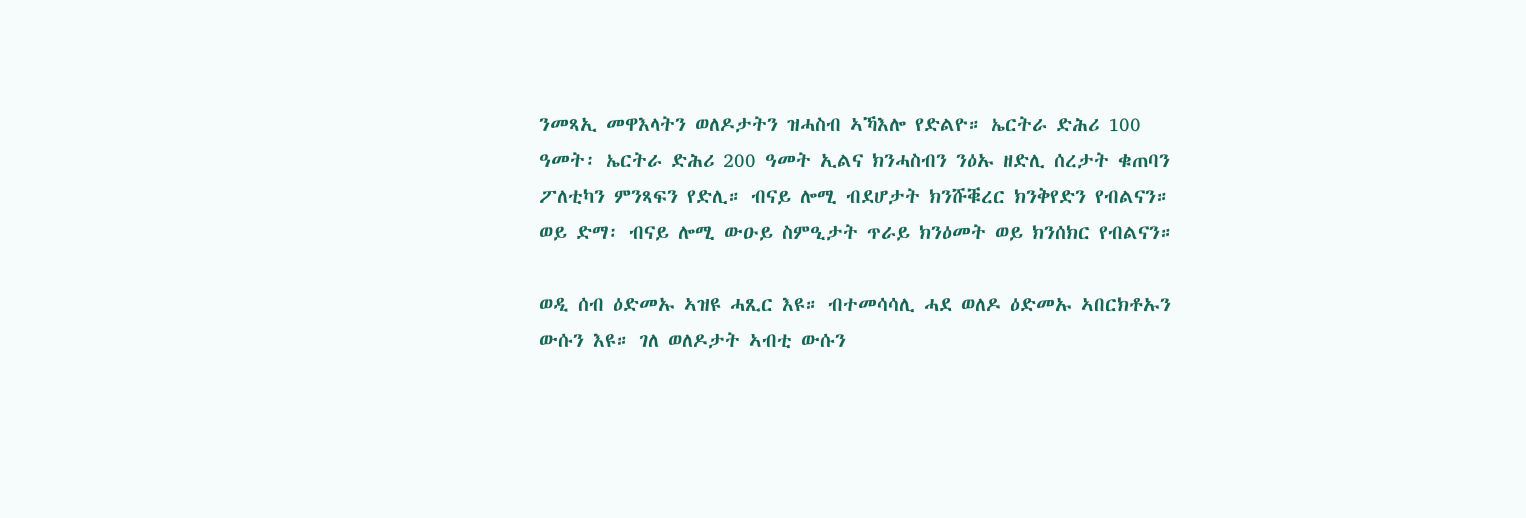ንመጻኢ መዋእላትን ወለዶታትን ዝሓስብ ኣኻእሎ የድልዮ። ኤርትራ ድሕሪ 100 ዓመት፡ ኤርትራ ድሕሪ 200 ዓመት ኢልና ክንሓስብን ንዕኡ ዘድሊ ሰረታት ቁጠባን ፖለቲካን ምንጻፍን የድሊ። ብናይ ሎሚ ብደሆታት ክንሹቑረር ክንቅየድን የብልናን። ወይ ድማ፡ ብናይ ሎሚ ውዑይ ስምዒታት ጥራይ ክንዕመት ወይ ክንሰክር የብልናን።

ወዲ ሰብ ዕድመኡ ኣዝዩ ሓጺር እዩ። ብተመሳሳሊ ሓደ ወለዶ ዕድመኡ ኣበርክቶኡን ውሱን እዩ። ገለ ወለዶታት ኣብቲ ውሱን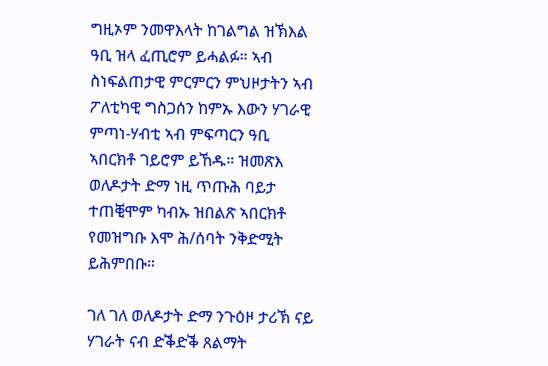ግዚኦም ንመዋእላት ከገልግል ዝኽእል ዓቢ ዝላ ፈጢሮም ይሓልፉ። ኣብ ስነፍልጠታዊ ምርምርን ምህዞታትን ኣብ ፖለቲካዊ ግስጋሰን ከምኡ እውን ሃገራዊ ምጣነ-ሃብቲ ኣብ ምፍጣርን ዓቢ ኣበርክቶ ገይሮም ይኸዱ። ዝመጽእ ወለዶታት ድማ ነዚ ጥጡሕ ባይታ ተጠቒሞም ካብኡ ዝበልጽ ኣበርክቶ የመዝግቡ እሞ ሕ/ሰባት ንቅድሚት ይሕምበቡ።

ገለ ገለ ወለዶታት ድማ ንጉዕዞ ታሪኽ ናይ ሃገራት ናብ ድቕድቕ ጸልማት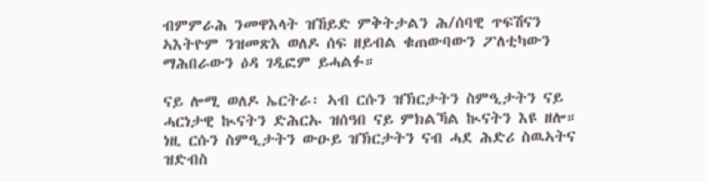ብምምራሕ ንመዋእላት ዝኸይድ ምቅትታልን ሕ/ሰባዊ ጥፍሽናን ኣእትዮም ንዝመጽእ ወለዶ ሰፍ ዘይብል ቁጠውባውን ፖለቲካውን ማሕበራውን ዕዳ ገዲፎም ይሓልፉ።

ናይ ሎሚ ወለዶ ኤርትራ፡ ኣብ ርሱን ዝኽርታትን ስምዒታትን ናይ ሓርነታዊ ኲናትን ድሕርኡ ዝሰዓበ ናይ ምክልኻል ኲናትን እዩ ዘሎ። ነዚ ርሱን ስምዒታትን ውዑይ ዝኽርታትን ናብ ሓደ ሕድሪ ስዉኣትና ዝድብስ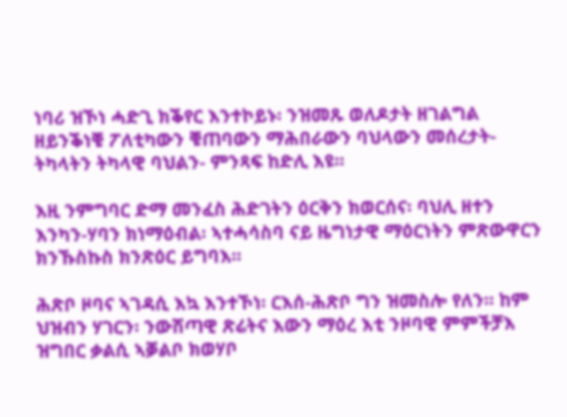ነባሪ ዝኾነ ሓድጊ ክቕየር እንተኮይኑ፡ ንዝመጹ ወለዶታት ዘገልግል ዘይንቕነቑ ፖለቲካውን ቑጠባውን ማሕበራውን ባህላውን መሰረታት- ትካላትን ትካላዊ ባህልን- ምንጻፍ ከድሊ እዩ።

እዚ ንምግባር ድማ መንፈስ ሕድገትን ዕርቅን ክወርሰና፡ ባህሊ ዘተን እንካን-ሃባን ክነማዕብል፡ ኣተሓሳስባ ናይ ዜግነታዊ ማዕርነትን ምጽውዋርን ክንኹስኩስ ክንጽዕር ይግባእ።

ሕጽቦ ዞባና ኣገዳሲ እኳ እንተኾነ፡ ርእሰ-ሕጽቦ ግን ዝመስሎ የለን። ከም ህዝብን ሃገርን፡ ንውሽጣዊ ጽሬትና እውን ማዕረ እቲ ንዞባዊ ምምችቻእ ዝግበር ቃልሲ ኣቓልቦ ክወሃቦ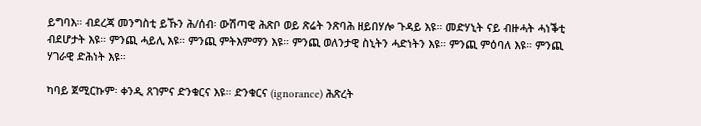ይግባእ። ብደረጃ መንግስቲ ይኹን ሕ/ሰብ፡ ውሽጣዊ ሕጽቦ ወይ ጽሬት ንጽባሕ ዘይበሃሎ ጉዳይ እዩ። መድሃኒት ናይ ብዙሓት ሓነቕቲ ብደሆታት እዩ። ምንጪ ሓይሊ እዩ። ምንጪ ምትእምማን እዩ። ምንጪ ወለንታዊ ስኒትን ሓድነትን እዩ። ምንጪ ምዕባለ እዩ። ምንጪ ሃገራዊ ድሕነት እዩ።

ካባይ ጀሚርኩም፡ ቀንዲ ጸገምና ድንቁርና እዩ። ድንቁርና (ignorance) ሕጽረት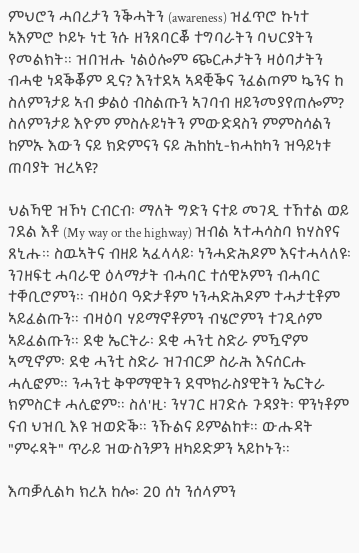ምህሮን ሓበረታን ንቕሓትን (awareness) ዝፈጥሮ ኩነተ ኣእምሮ ኮይኑ ነቲ ንሱ ዘንጸባርቖ ተግባራትን ባህርያትን የመልክት። ዝበዝሑ ነልዕሎም ጭርሖታትን ዛዕባታትን ብሓቂ ነዳቕቖም ዲና? እንተደኣ ኣዳቒቕና ንፈልጦም ኴንና ከ ስለምንታይ ኣብ ቃልዕ ብስልጡን ኣገባብ ዘይንመያየጠሎም? ስለምንታይ እዮም ምስሉይነትን ምውድዳስን ምምስሳልን ከምኡ እውን ናይ ክድምናን ናይ ሕከከኒ-ክሓከካን ዝዓይነቱ ጠባያት ዝረኣዩ?

ህልኻዊ ዝኾነ ርብርብ፡ ማለት ግድን ናተይ መገዲ ተኸተል ወይ ገደል እቶ (My way or the highway) ዝብል ኣተሓሳስባ ክሃስየና ጸኒሑ። ስዉኣትና ብዘይ ኣፈላላይ፡ ነንሓድሕዶም እናተሓላለዩ፡ ንገዘፍቲ ሓባራዊ ዕላማታት ብሓባር ተሰዊኦምን ብሓባር ተቐቢሮምን። ብዛዕባ ዓድታቶም ነንሓድሕዶም ተሓታቲቶም ኣይፈልጡን። ብዛዕባ ሃይማኖቶምን ብሄሮምን ተገዲሶም ኣይፈልጡን። ደቂ ኤርትራ፡ ደቂ ሓንቲ ስድራ ምዃኖም ኣሚኖም፡ ደቂ ሓንቲ ስድራ ዝገብርዎ ስራሕ እናሰርሑ ሓሊፎም። ንሓንቲ ቅዋማዊትን ደሞክራስያዊትን ኤርትራ ክምስርቱ ሓሊፎም። ስለ'ዚ፡ ንሃገር ዘገድሱ ጉዳያት፡ ዋንነቶም ናብ ህዝቢ እዩ ዝወድቕ። ንኹልና ይምልከቱ። ውሑዳት "ምሩጻት" ጥራይ ዝውስንዎን ዘካይድዎን ኣይኮኑን።

እጣቓሊልካ ክረአ ከሎ፡ 20 ሰነ ንሰላምን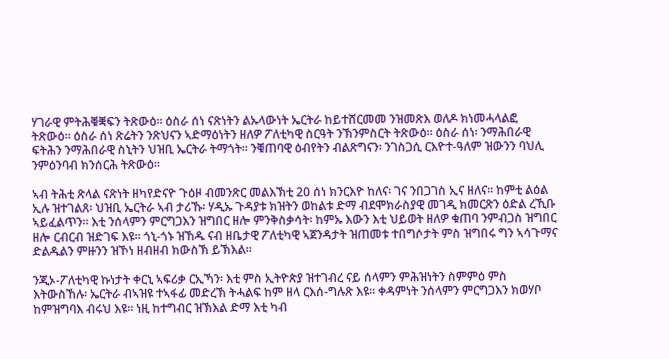ሃገራዊ ምትሕቑቛፍን ትጽውዕ። ዕስራ ሰነ ናጽነትን ልኡላውነት ኤርትራ ከይተሸርመመ ንዝመጽእ ወለዶ ክነመሓላልፎ ትጽውዕ። ዕስራ ሰነ ጽሬትን ንጽህናን ኣድማዕነትን ዘለዎ ፖለቲካዊ ስርዓት ንኽንምስርት ትጽውዕ። ዕስራ ሰነ፡ ንማሕበራዊ ፍትሕን ንማሕበራዊ ስኒትን ህዝቢ ኤርትራ ትማጎት። ንቑጠባዊ ዕብየትን ብልጽግናን፡ ንገስጋሲ ርእዮተ-ዓለም ዝውንን ባህሊ ንምዕንባብ ክንሰርሕ ትጽውዕ።

ኣብ ትሕቲ ጽላል ናጽነት ዘካየድናዮ ጉዕዞ ብመንጽር መልእኽቲ 20 ሰነ ክንርእዮ ከለና፡ ገና ንበጋገስ ኢና ዘለና። ከምቲ ልዕል ኢሉ ዝተገልጸ፡ ህዝቢ ኤርትራ ኣብ ታሪኹ፡ ሃዲኡ ጉዳያቱ ክዝትን ወከልቱ ድማ ብደሞክራስያዊ መገዲ ክመርጽን ዕድል ረኺቡ ኣይፈልጥን። እቲ ንሰላምን ምርግጋእን ዝግበር ዘሎ ምንቅስቃሳት፡ ከምኡ እውን እቲ ህይወት ዘለዎ ቁጠባ ንምብጋስ ዝግበር ዘሎ ርብርብ ዝድገፍ እዩ። ጎኒ-ጎኑ ዝኸዱ ናብ ዘቤታዊ ፖለቲካዊ ኣጀንዳታት ዝጠመቱ ተበግሶታት ምስ ዝግበሩ ግን ኣሳጉማና ድልዱልን ምዙንን ዝኾነ ዘብዘብ ክውስኽ ይኽእል።

ንጂኦ-ፖለቲካዊ ኩነታት ቀርኒ ኣፍሪቃ ርኢኻን፡ እቲ ምስ ኢትዮጵያ ዝተገብረ ናይ ሰላምን ምሕዝነትን ስምምዕ ምስ እትውስኸሉ፡ ኤርትራ ብኣዝዩ ተኣፋፊ መድረኽ ትሓልፍ ከም ዘላ ርእሰ-ግሉጽ እዩ። ቀዳምነት ንሰላምን ምርግጋእን ክወሃቦ ከምዝግባእ ብሩህ እዩ። ነዚ ከተግብር ዝኽእል ድማ እቲ ካብ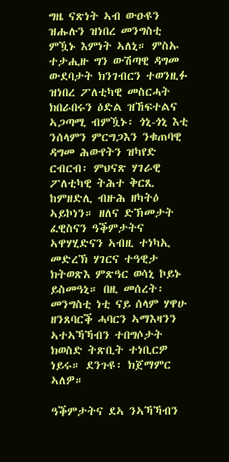ግዜ ናጽነት ኣብ ውዑዩን ዝሑሉን ዝነበረ መንግስቲ ምዃኑ እምነት ኣለኒ። ምስኡ ተታሒዙ ግን ውሽጣዊ ዳግመ ውደባታት ክንገብርን ተወንዚፉ ዝነበረ ፖለቲካዊ መስርሓት ክበራበሩን ዕድል ዝኸፍተልና ኣጋጣሚ ብምዃኑ፡ ጎኒ-ጎኒ እቲ ንሰላምን ምርግጋእን ንቁጠባዊ ዳግመ ሕውየትን ዝካየድ ርብርብ፡ ምህናጽ ሃገራዊ ፖለቲካዊ ትሕተ ቅርጺ ከምዘድሊ ብዙሕ ዘካትዕ ኣይኮነን። ዘለና ድኽመታት ፈዊስናን ዓቕምታትና ኣዋሃሂድናን ኣብዚ ተነካኢ መድረኽ ሃገርና ተዓዊታ ክትወጽእ ምጽዓር ወሳኒ ኮይኑ ይስመዓኒ። በዚ መሰረት፡ መንግስቲ ነቲ ናይ ሰላም ሃዋሁ ዘንጸባርቕ ሓባርን ኣማእዛንን ኣተኣኻኻብን ተበግሶታት ክወስድ ትጽቢት ተነቢርዎ ነይሩ። ደንጉዩ፡ ክጀማምር ኣለዎ።

ዓቕምታትና ደኣ ንኣኻኻብን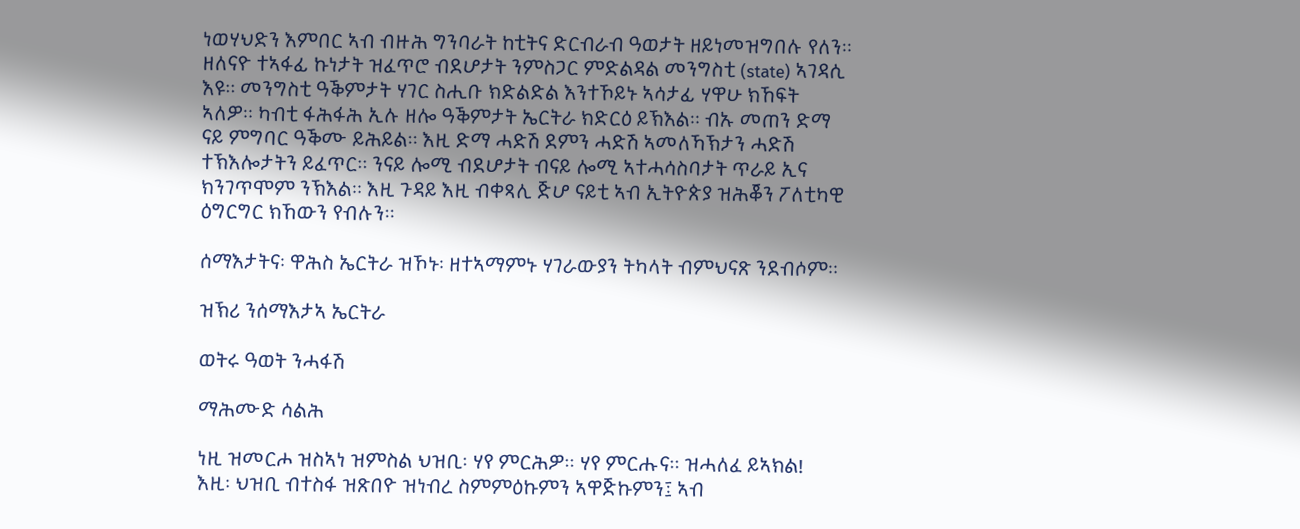ነወሃህድን እምበር ኣብ ብዙሕ ግንባራት ከቲትና ድርብራብ ዓወታት ዘይነመዝግበሉ የለን። ዘለናዮ ተኣፋፊ ኩነታት ዝፈጥሮ ብደሆታት ንምስጋር ምድልዳል መንግስቲ (state) ኣገዳሲ እዩ። መንግስቲ ዓቕምታት ሃገር ስሒቡ ክድልድል እንተኾይኑ ኣሳታፊ ሃዋሁ ክኸፍት ኣለዎ። ካብቲ ፋሕፋሕ ኢሉ ዘሎ ዓቕምታት ኤርትራ ክድርዕ ይኽእል። ብኡ መጠን ድማ ናይ ምግባር ዓቕሙ ይሕይል። እዚ ድማ ሓድሽ ደምን ሓድሽ ኣመለኻኽታን ሓድሽ ተኽእሎታትን ይፈጥር። ንናይ ሎሚ ብደሆታት ብናይ ሎሚ ኣተሓሳስባታት ጥራይ ኢና ክንገጥሞም ንኽእል። እዚ ጉዳይ እዚ ብቀጻሊ ጅሆ ናይቲ ኣብ ኢትዮጵያ ዝሕቖን ፖለቲካዊ ዕግርግር ክኸውን የብሉን።

ሰማእታትና፡ ዋሕስ ኤርትራ ዝኾኑ፡ ዘተኣማምኑ ሃገራውያን ትካላት ብምህናጽ ንደብሶም።

ዝኽሪ ንሰማእታኣ ኤርትራ

ወትሩ ዓወት ንሓፋሽ

ማሕሙድ ሳልሕ

ነዚ ዝመርሖ ዝስኣነ ዝምስል ህዝቢ፡ ሃየ ምርሕዎ። ሃየ ምርሑና። ዝሓለፈ ይኣክል!
እዚ፡ ህዝቢ ብተስፋ ዝጽበዮ ዝነብረ ስምምዕኩምን ኣዋጅኩምን፤ ኣብ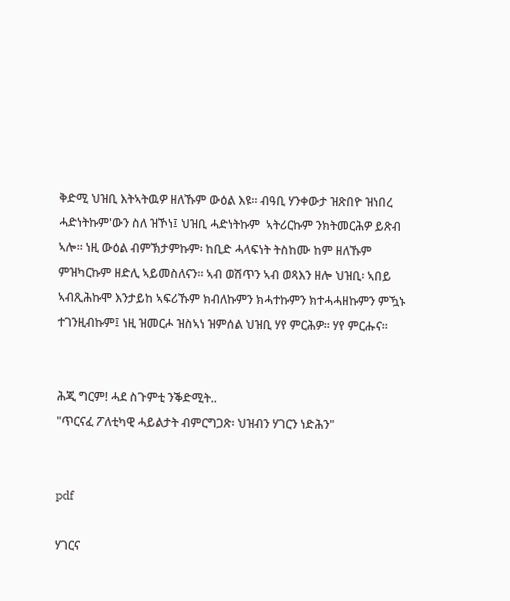ቅድሚ ህዝቢ እትኣትዉዎ ዘለኹም ውዕል እዩ። ብዓቢ ሃንቀውታ ዝጽበዮ ዝነበረ ሓድነትኩም'ውን ስለ ዝኾነ፤ ህዝቢ ሓድነትኩም  ኣትሪርኩም ንክትመርሕዎ ይጽብ ኣሎ። ነዚ ውዕል ብምኽታምኩም፡ ከቢድ ሓላፍነት ትስከሙ ከም ዘለኹም ምዝካርኩም ዘድሊ ኣይመስለናን። ኣብ ወሽጥን ኣብ ወጻእን ዘሎ ህዝቢ፡ ኣበይ ኣብጺሕኩሞ እንታይከ ኣፍሪኹም ክብለኩምን ክሓተኩምን ክተሓሓዘኩምን ምዃኑ ተገንዚብኩም፤ ነዚ ዝመርሖ ዝስኣነ ዝምሰል ህዝቢ ሃየ ምርሕዎ። ሃየ ምርሑና።


ሕጂ ግርም! ሓደ ስጉምቲ ንቕድሚት..
"ጥርናፈ ፖለቲካዊ ሓይልታት ብምርግጋጽ፡ ህዝብን ሃገርን ነድሕን"


pdf

ሃገርና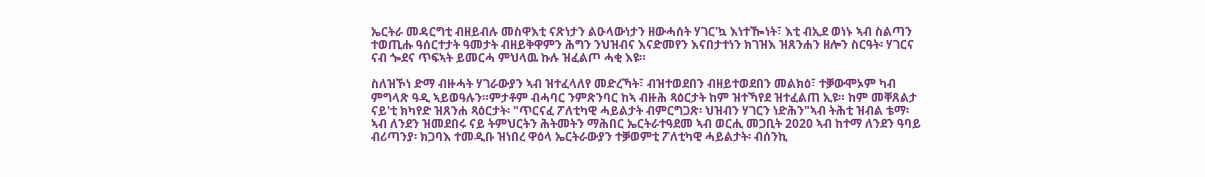ኤርትራ መዳርግቲ ብዘይብሉ መስዋእቲ ናጽነታን ልዑላውነታን ዘውሓሰት ሃገር'ኳ እነተዀነት፣ እቲ ብኢደ ወነኑ ኣብ ስልጣን ተወጢሑ ዓሰርተታት ዓመታት ብዘይቅዋምን ሕግን ንህዝብና እናድመየን እናበታተነን ክገዝእ ዝጸንሐን ዘሎን ስርዓት፡ ሃገርና ናብ ጐደና ጥፍኣት ይመርሓ ምህላዉ ኩሉ ዝፈልጦ ሓቂ እዩ።

ስለዝኾነ ድማ ብዙሓት ሃገራውያን ኣብ ዝተፈላለየ መድረኻት፣ ብዝተወደበን ብዘይተወደበን መልክዕ፣ ተቓውሞኦም ካብ ምግላጽ ዓዲ ኣይወዓሉን።ምታቶም ብሓባር ንምጽንባር ከኣ ብዙሕ ጻዕርታት ከም ዝተኻየደ ዝተፈልጠ ኢዩ። ከም መቐጸልታ ናይ'ቲ ክካየድ ዝጸንሐ ጻዕርታት፡ "ጥርናፈ ፖለቲካዊ ሓይልታት ብምርግጋጽ፡ ህዝብን ሃገርን ነድሕን"ኣብ ትሕቲ ዝብል ቴማ፡ ኣብ ለንደን ዝመደበሩ ናይ ትምህርትን ሕትመትን ማሕበር ኤርትራተዓደመ ኣብ ወርሒ መጋቢት 2020 ኣብ ከተማ ለንደን ዓባይ ብሪጣንያ፡ ክጋባእ ተመዲቡ ዝነበረ ዋዕላ ኤርትራውያን ተቓወምቲ ፖለቲካዊ ሓይልታት፡ ብሰንኪ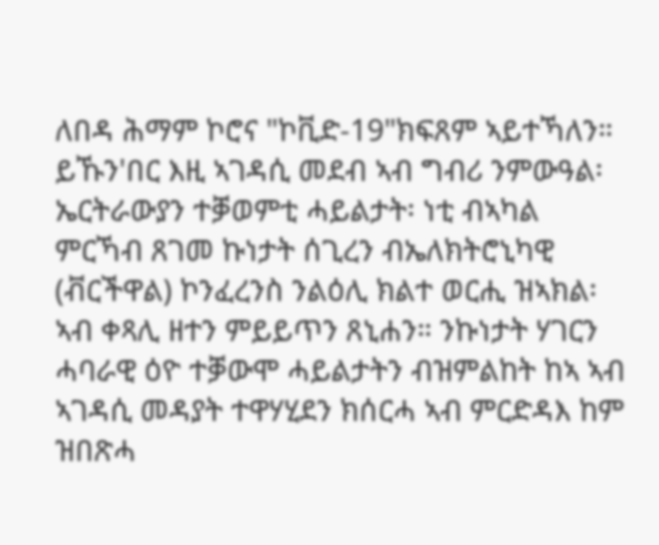ለበዳ ሕማም ኮሮና "ኮቪድ-19"ክፍጸም ኣይተኻለን። ይኹን'በር እዚ ኣገዳሲ መደብ ኣብ ግብሪ ንምውዓል፡ ኤርትራውያን ተቓወምቲ ሓይልታት፡ ነቲ ብኣካል ምርኻብ ጸገመ ኩነታት ሰጊረን ብኤለክትሮኒካዊ (ቭርችዋል) ኮንፈረንስ ንልዕሊ ክልተ ወርሒ ዝኣክል፡ ኣብ ቀጻሊ ዘተን ምይይጥን ጸኒሐን። ንኩነታት ሃገርን ሓባራዊ ዕዮ ተቓውሞ ሓይልታትን ብዝምልከት ከኣ ኣብ ኣገዳሲ መዳያት ተዋሃሂደን ክሰርሓ ኣብ ምርድዳእ ከም ዝበጽሓ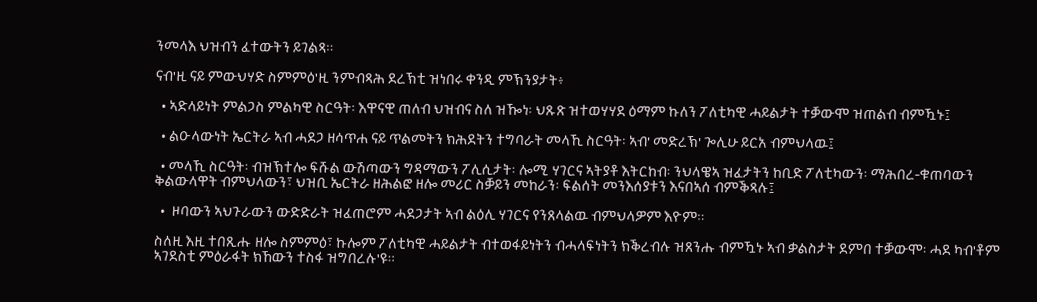ንመላእ ህዝብን ፈተውትን ይገልጻ።

ናብ'ዚ ናይ ምውህሃድ ስምምዕ'ዚ ንምብጻሕ ደረኽቲ ዝነበሩ ቀንዲ ምኽንያታት፥

  • ኣድላይነት ምልጋስ ምልካዊ ስርዓት፡ እዋናዊ ጠለብ ህዝብና ስለ ዝዀነ፡ ህጹጽ ዝተወሃሃደ ዕማም ኩለን ፖለቲካዊ ሓይልታት ተቓውሞ ዝጠልብ ብምዃኑ፤

  • ልዑላውነት ኤርትራ ኣብ ሓደጋ ዘሳጥሐ ናይ ጥልመትን ክሕደትን ተግባራት መላኺ ስርዓት፡ ኣብ' መድረኽ' ጐሊሁ ይርአ ብምህላዉ፤

  • መላኺ ስርዓት፡ ብዝኽተሎ ፍሹል ውሽጣውን ግዳማውን ፖሊሲታት፡ ሎሚ ሃገርና ኣትያቶ እትርከብ፡ ንህላዌኣ ዝፈታትን ከቢድ ፖለቲካውን፡ ማሕበረ-ቁጠባውን ቅልውላዋት ብምህላውን፣ ህዝቢ ኤርትራ ዘሕልፎ ዘሎ መሪር ስቓይን መከራን፡ ፍልሰት መንእሰያቱን እናበኣሰ ብምቕጻሉ፤

  •  ዞባውን ኣህጉራውን ውድድራት ዝፈጠሮም ሓደጋታት ኣብ ልዕሊ ሃገርና የንጸላልዉ ብምህላዎም እዮም።

ስለዚ እዚ ተበጺሑ ዘሎ ስምምዕ፣ ኩሎም ፖለቲካዊ ሓይልታት ብተወፋይነትን ብሓላፍነትን ክቕረብሉ ዝጸንሑ ብምዃኑ ኣብ ቃልስታት ደምበ ተቓውሞ፡ ሓደ ካብ'ቶም ኣገደስቲ ምዕራፋት ክኸውን ተስፋ ዝግበረሉ'ዩ።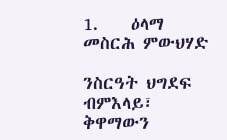1.    ዕላማ መስርሕ ምውህሃድ

ንስርዓት ህግደፍ ብምእላይ፣ ቅዋማውን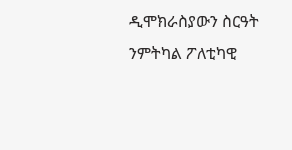ዲሞክራስያውን ስርዓት ንምትካል ፖለቲካዊ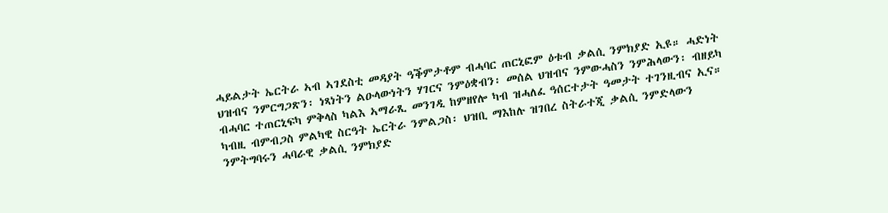ሓይልታት ኤርትራ ኣብ ኣገደስቲ መዳያት ዓቕምታቶም ብሓባር ጠርኒፎም ዕቱብ ቃልሲ ንምክያድ ኢዩ። ሓድነት ህዝብና ንምርግጋጽን፡ ነጻነትን ልዑላውነትን ሃገርና ንምዕቋብን፡ መሰል ህዝብና ንምውሓስን ንምሕላውን፡ ብዘይካ ብሓባር ተጠርኒፍካ ምቅላስ ካልእ ኣማራጺ መንገዲ ከምዘየሎ ካብ ዝሓለፈ ዓሰርተታት ዓመታት ተገንዚብና ኢና። ካብዚ ብምብጋስ ምልካዊ ስርዓት ኤርትራ ንምልጋስ፡ ህዝቢ ማእከሉ ዝገበረ ስትራተጂ ቃልሲ ንምድላውን ንምትግባሩን ሓባራዊ ቃልሲ ንምክያድ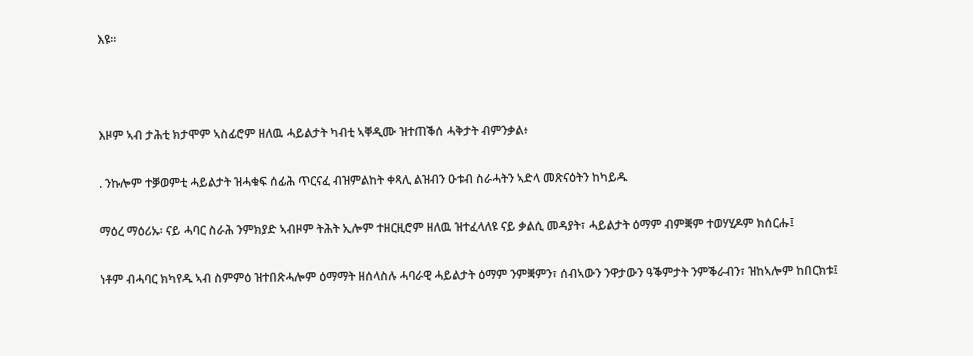እዩ።



እዞም ኣብ ታሕቲ ክታሞም ኣስፊሮም ዘለዉ ሓይልታት ካብቲ ኣቐዲሙ ዝተጠቕሰ ሓቅታት ብምንቃል፥

. ንኩሎም ተቓወምቲ ሓይልታት ዝሓቁፍ ሰፊሕ ጥርናፈ ብዝምልከት ቀጻሊ ልዝብን ዑቱብ ስራሓትን ኣድላ መጽናዕትን ከካይዱ

ማዕረ ማዕሪኡ፡ ናይ ሓባር ስራሕ ንምክያድ ኣብዞም ትሕት ኢሎም ተዘርዚሮም ዘለዉ ዝተፈላለዩ ናይ ቃልሲ መዳያት፣ ሓይልታት ዕማም ብምቛም ተወሃሂዶም ክሰርሑ፤

ነቶም ብሓባር ክካየዱ ኣብ ስምምዕ ዝተበጽሓሎም ዕማማት ዘሰላስሉ ሓባራዊ ሓይልታት ዕማም ንምቛምን፣ ሰብኣውን ንዋታውን ዓቕምታት ንምቕራብን፣ ዝከኣሎም ከበርክቱ፤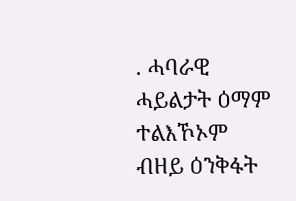. ሓባራዊ ሓይልታት ዕማም ተልእኾኦም ብዘይ ዕንቅፋት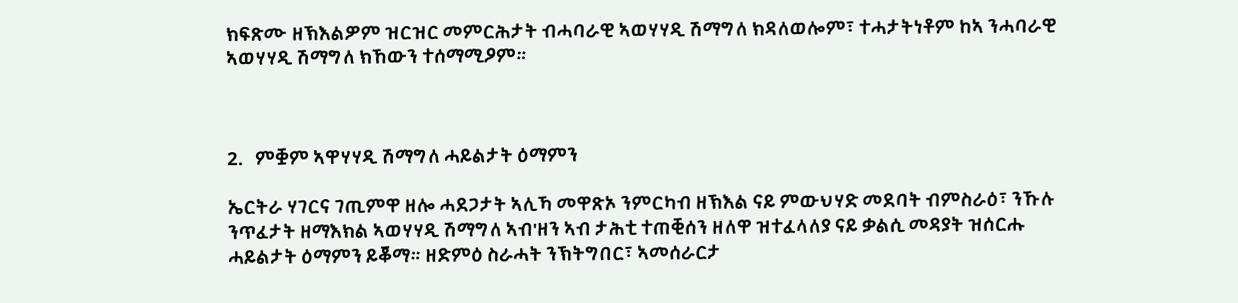ክፍጽሙ ዘኽእልዎም ዝርዝር መምርሕታት ብሓባራዊ ኣወሃሃዲ ሽማግለ ክዳለወሎም፣ ተሓታትነቶም ከኣ ንሓባራዊ ኣወሃሃዲ ሽማግለ ክኸውን ተሰማሚዖም።



2.   ምቛም ኣዋሃሃዲ ሽማግለ ሓይልታት ዕማምን

ኤርትራ ሃገርና ገጢምዋ ዘሎ ሓደጋታት ኣሊኻ መዋጽኦ ንምርካብ ዘኽእል ናይ ምውህሃድ መደባት ብምስራዕ፣ ንኹሉ ንጥፈታት ዘማእክል ኣወሃሃዲ ሽማግለ ኣብ'ዘን ኣብ ታሕቲ ተጠቒሰን ዘለዋ ዝተፈላለያ ናይ ቃልሲ መዳያት ዝሰርሑ ሓይልታት ዕማምን ይቖማ። ዘድምዕ ስራሓት ንኽትግበር፣ ኣመሰራርታ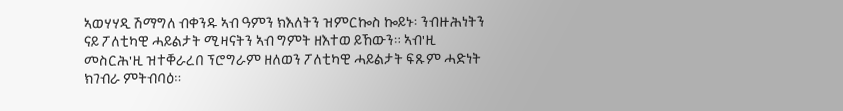ኣወሃሃዲ ሽማግለ ብቀንዱ ኣብ ዓምን ክእለትን ዝምርኰስ ኰይኑ፡ ንብዙሕነትን ናይ ፖለቲካዊ ሓይልታት ሚዛናትን ኣብ ግምት ዘእተወ ይኸውን። ኣብ'ዚ መስርሕ'ዚ ዝተቐራረበ ፕሮግራም ዘለወን ፖለቲካዊ ሓይልታት ፍጹም ሓድነት ክገብራ ምትብባዕ።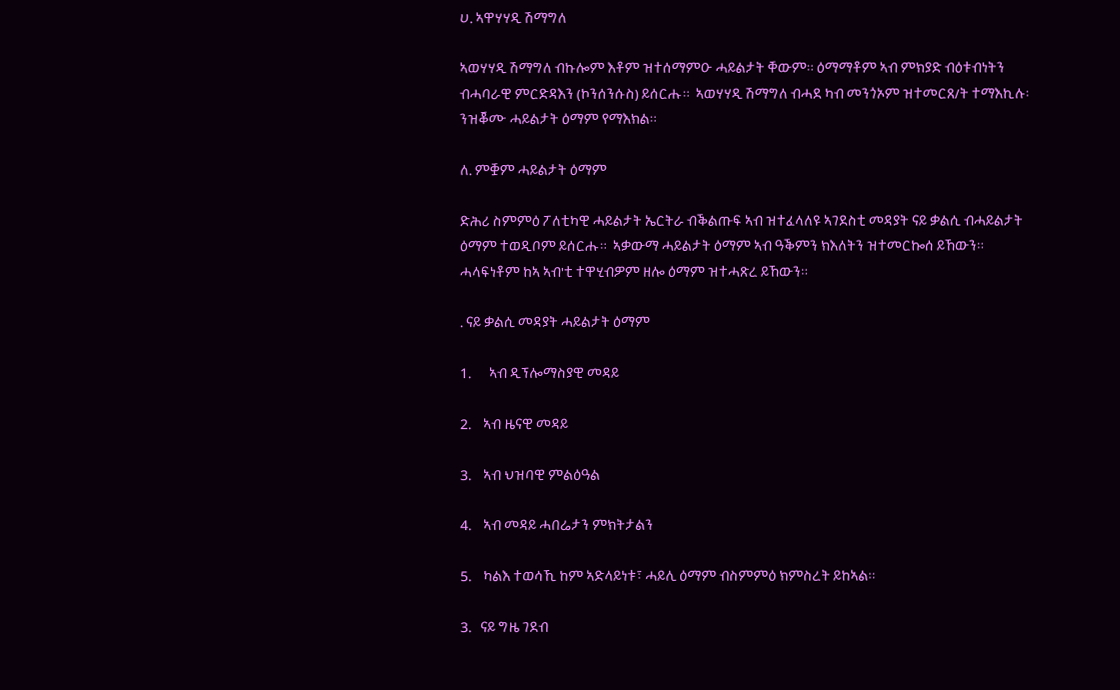ሀ. ኣዋሃሃዲ ሽማግለ

ኣወሃሃዲ ሽማግለ ብኩሎም እቶም ዝተሰማምዑ ሓይልታት ቐውም። ዕማማቶም ኣብ ምክያድ ብዕቱብነትን ብሓባራዊ ምርድዳእን (ኮንሰንሱስ) ይሰርሑ።  ኣወሃሃዲ ሽማግለ ብሓደ ካብ መንጎኦም ዝተመርጸ/ት ተማእኪሉ፡  ንዝቖሙ ሓይልታት ዕማም የማእክል።

ለ. ምቛም ሓይልታት ዕማም

ድሕሪ ስምምዕ ፖለቲካዊ ሓይልታት ኤርትራ ብቕልጡፍ ኣብ ዝተፈላለዩ ኣገደስቲ መዳያት ናይ ቃልሲ ብሓይልታት ዕማም ተወዲቦም ይሰርሑ።  ኣቃውማ ሓይልታት ዕማም ኣብ ዓቕምን ክእለትን ዝተመርኰሰ ይኸውን። ሓላፍነቶም ከኣ ኣብ'ቲ ተዋሂብዎም ዘሎ ዕማም ዝተሓጽረ ይኸውን።

. ናይ ቃልሲ መዳያት ሓይልታት ዕማም

1.      ኣብ ዲፕሎማስያዊ መዳይ

2.    ኣብ ዜናዊ መዳይ

3.    ኣብ ህዝባዊ ምልዕዓል

4.    ኣብ መዳይ ሓበሬታን ምክትታልን

5.    ካልእ ተወሳኺ ከም ኣድላይነቱ፣ ሓይሊ ዕማም ብስምምዕ ክምስረት ይከኣል።

3.   ናይ ግዜ ገደብ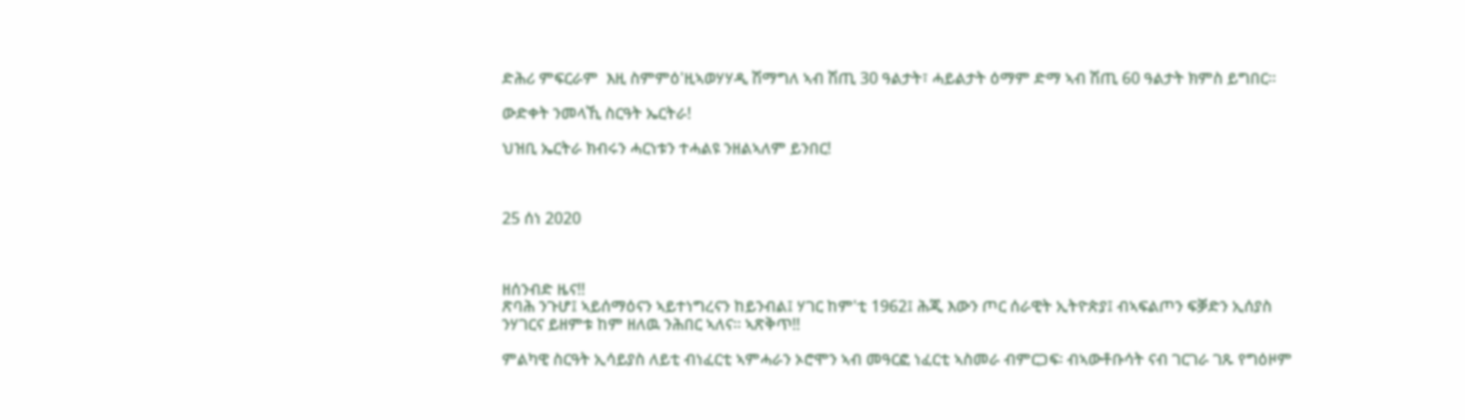ድሕሪ ምፍርራም  እዚ ስምምዕ'ዚኣወሃሃዲ ሽማግለ ኣብ ሽጢ 30 ዓልታት፣ ሓይልታት ዕማም ድማ ኣብ ሽጢ 60 ዓልታት ክምስ ይግበር።

ውድቀት ንመላኺ ስርዓት ኤርትራ!

ህዝቢ ኤርትራ ክብሩን ሓርነቱን ተሓልዩ ንዘልኣለም ይንበር!



25 ሰነ 2020



ዘሰንብድ ዜና!!
ጽባሕ ንጉሆ፤ ኣይሰማዕናን ኣይተነግረናን ከይንብል፤ ሃገር ከም'ቲ 1962፤ ሕጂ እውን ጦር ሰራዊት ኢትዮጵያ፤ ብኣፍልጦን ፍቓድን ኢሰያስ ንሃገርና ይዘምቱ ከም ዘለዉ ንሕበር ኣለና። ኣጽቅጥ!!

ምልካዊ ስርዓት ኢሳይያስ ለይቲ ብነፈርቲ ኣምሓራን ኦሮሞን ኣብ መዓርፎ ነፈርቲ ኣስመራ ብምርጋፍ፡ ብኣውቶቡሳት ናብ ገርገራ ገጹ የግዕዞም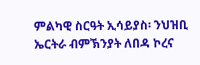ምልካዊ ስርዓት ኢሳይያስ፡ ንህዝቢ ኤርትራ ብምኽንያት ለበዳ ኮረና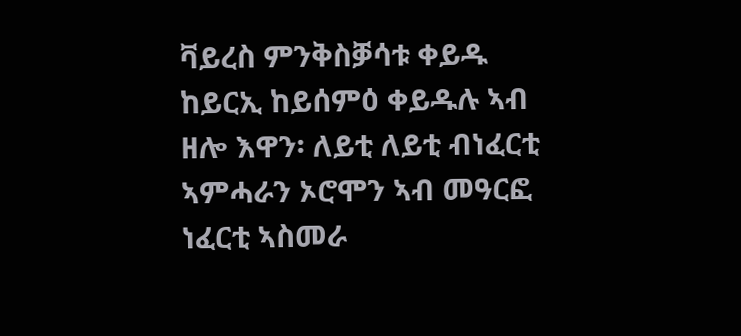ቫይረስ ምንቅስቓሳቱ ቀይዱ ከይርኢ ከይሰምዕ ቀይዱሉ ኣብ ዘሎ እዋን፡ ለይቲ ለይቲ ብነፈርቲ ኣምሓራን ኦሮሞን ኣብ መዓርፎ ነፈርቲ ኣስመራ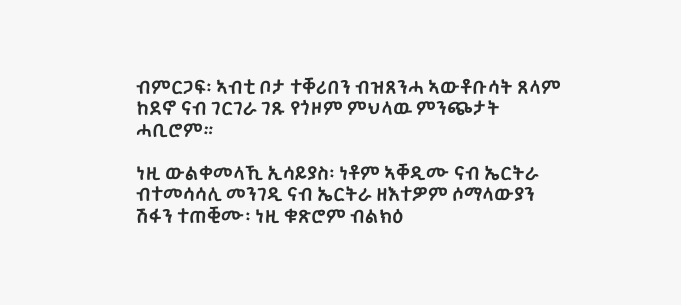ብምርጋፍ፡ ኣብቲ ቦታ ተቐሪበን ብዝጸንሓ ኣውቶቡሳት ጸላም ከደኖ ናብ ገርገራ ገጹ የጎዞም ምህላዉ ምንጭታት ሓቢሮም።

ነዚ ውልቀመላኺ ኢሳይያስ፡ ነቶም ኣቐዲሙ ናብ ኤርትራ ብተመሳሳሊ መንገዲ ናብ ኤርትራ ዘእተዎም ሶማላውያን ሽፋን ተጠቒሙ፡ ነዚ ቁጽሮም ብልክዕ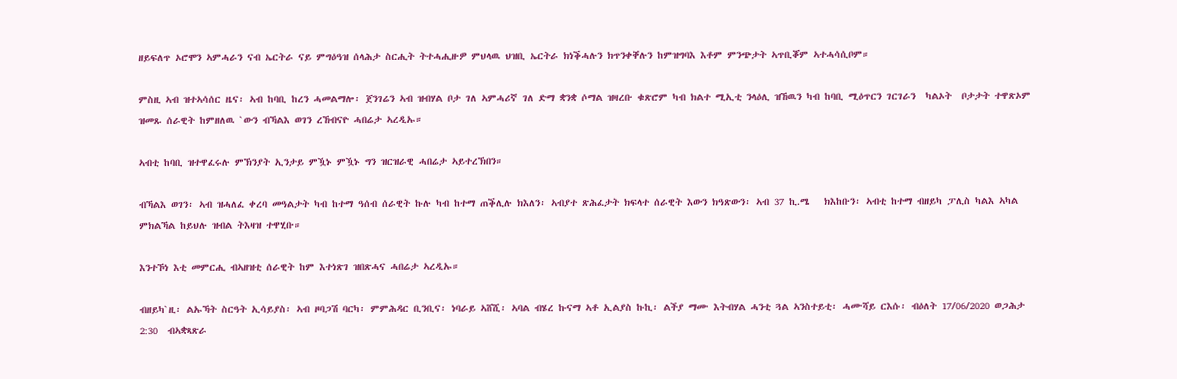ዘይፍለጥ ኦሮሞን ኣምሓራን ናብ ኤርትራ ናይ ምግዕዓዝ ሰላሕታ ስርሒት ትተሓሒዙዎ ምህላዉ ህዝቢ ኤርትራ ክነቕሓሉን ክጥንቀቐሉን ከምዝግባእ እቶም ምንጭታት ኣጥቢቖም ኣተሓሳሲቦም።

ምስዚ ኣብ ዝተኣሳሰር ዜና፡ ኣብ ከባቢ ከረን ሓመልማሎ፡ ጀንገሬን ኣብ ዝብሃል ቦታ ገለ ኣምሓሪኛ ገለ ድማ ቋንቋ ሶማል ዝዛረቡ ቁጽሮም ካብ ክልተ ሚኢቲ ንላዕሊ ዝኸዉን ካብ ከባቢ ሚዕጥርን ገርገራን  ካልኦት  ቦታታት ተዋጽኦም ዝመጹ ሰራዊት ከምዘለዉ `ውን ብኻልእ ወገን ረኸብናዮ ሓበሬታ ኣረዲኡ።

ኣብቲ ከባቢ ዝተዋፈሩሉ ምኽንያት ኢንታይ ምዃኑ ምዃኑ ግን ዝርዝራዊ ሓበሬታ ኣይተረኽበን።

ብኻልእ ወገን፡ ኣብ ዝሓለፈ ቀረባ መዓልታት ካብ ከተማ ዓሰብ ሰራዊት ኩሉ ካብ ከተማ ጠቕሊሉ ክእለን፡ ኣብያተ ጽሕፈታት ክፍላተ ሰራዊት እውን ክዓጽውን፡ ኣብ 37 ኪ.ሜ   ክእከቡን፡ ኣብቲ ከተማ ብዘይካ ፓሊስ ካልእ ኣካል ምክልኻል ከይህሉ ዝብል ትእዛዝ ተዋሂቡ።

እንተኾነ እቲ መምርሒ ብኣዘዝቲ ሰራዊት ከም እተነጽገ ዝበጽሓና ሓበሬታ ኣረዲኡ።

ብዘይካ`ዚ፡ ልኡኻት ስርዓት ኢሳይያስ፡ ኣብ ዞባጋሽ ባርካ፡ ምምሕዳር ቢንቢና፡ ነባራይ ኣሸሺ፡ ኣባል ብሄረ ኩናማ ኣቶ ኢልያስ ኩኪ፡ ልችያ ማሙ እትብሃል ሓንቲ ጓል ኣንስተይቲ፡ ሓሙሻይ ርእሱ፡ ብዕለት 17/06/2020 ወጋሕታ 2:30  ብኣቋጻጽራ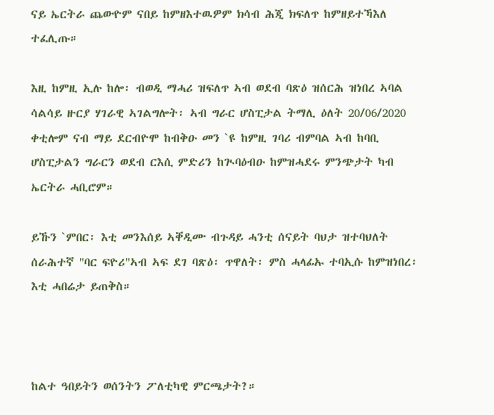ናይ ኤርትራ ጨውዮም ናበይ ከምዘእተዉዎም ክሳብ ሕጂ ክፍለጥ ከምዘይተኻእለ ተፈሊጡ።

እዚ ከምዚ ኢሉ ከሎ፡ ብወዲ ማሓሪ ዝፍለጥ ኣብ ወደብ ባጽዕ ዝሰርሕ ዝነበረ ኣባል ሳልሳይ ዙርያ ሃገራዊ ኣገልግሎት፡ ኣብ ግራር ሆስፒታል ትማሊ ዕለት 20/06/2020 ቀቲሎም ናብ ማይ ደርብዮሞ ከብቅዑ መን `ዩ ከምዚ ገባሪ ብምባል ኣብ ከባቢ ሆስፒታልን ግራርን ወደብ ርእሲ ምድሪን ከጒባዕብዑ ከምዝሓደሩ ምንጭታት ካብ ኤርትራ ሓቢሮም።

ይኹን `ምበር፡ እቲ መንእሰይ ኣቐዲሙ ብጉዳይ ሓንቲ ሰናይት ባህታ ዝተባህለት ሰራሕተኛ "ባር ፍዮሪ"ኣብ ኣፍ ደገ ባጽዕ፡ ጥዋለት፡ ምስ ሓላፊኡ ተባኢሱ ከምዝነበረ፡  እቲ ሓበሬታ ይጠቅስ።



ከልተ ዓበይትን ወሰንትን ፖለቲካዊ ምርጫታት?።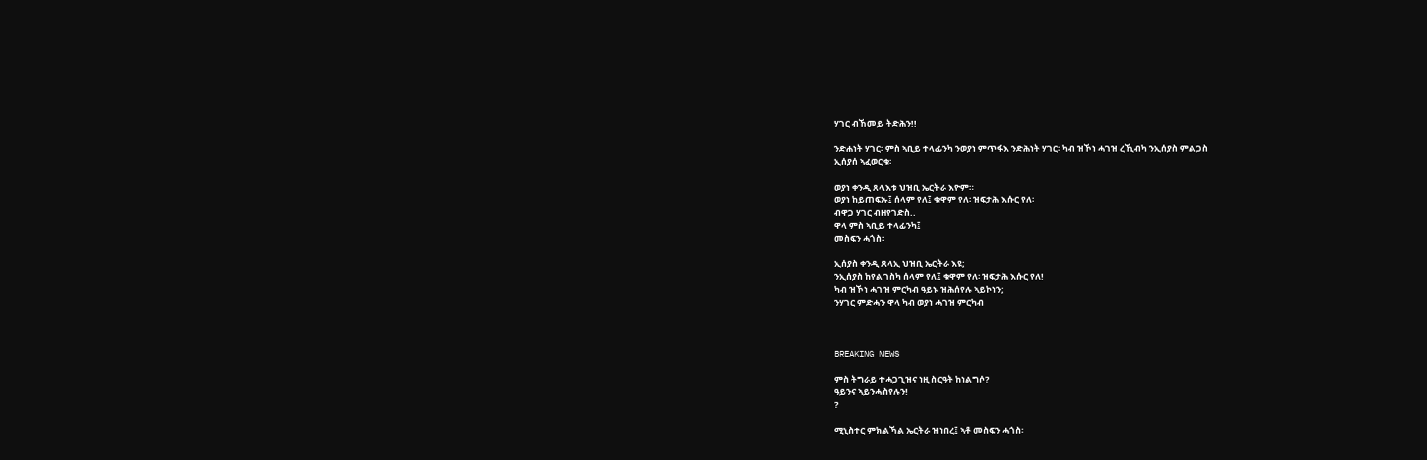ሃገር ብኸመይ ትድሕን!!

ንድሐነት ሃገር፡ ምስ ኣቢይ ተላፊንካ ንወያነ ምጥፋእ ንድሕነት ሃገር፡ ካብ ዝኾነ ሓገዝ ረኺብካ ንኢሰያስ ምልጋስ
ኢሰያሰ ኣፈወርቁ፡

ወያነ ቀንዲ ጸላእቱ ህዝቢ ኤርትራ እዮም።
ወያነ ከይጠፍኡ፤ ሰላም የለ፤ ቁዋም የለ፡ ዝፍታሕ እሱር የለ፡
ብዋጋ ሃገር ብዘየገድስ..
ዋላ ምስ ኣቢይ ተላፊንካ፤
መስፍን ሓጎስ፡

ኢሰያስ ቀንዲ ጸላኢ ህዝቢ ኤርትራ እዩ;
ንኢሰያስ ከየልገስካ ሰላም የለ፤ ቁዋም የለ፡ ዝፍታሕ እሱር የለ!
ካብ ዝኾነ ሓገዝ ምርካብ ዓይኑ ዝሕሰየሉ ኣይኮነን;
ንሃገር ምድሓን ዋላ ካብ ወያነ ሓገዝ ምርካብ



BREAKING NEWS

ምስ ትግራይ ተሓጋጊዝና ነዚ ስርዓት ከነልግሶ?
ዓይንና ኣይንሓስየሉን!
?

ሚኒስተር ምክልኻል ኤርትራ ዝነበረ፤ ኣቶ መስፍን ሓጎስ፡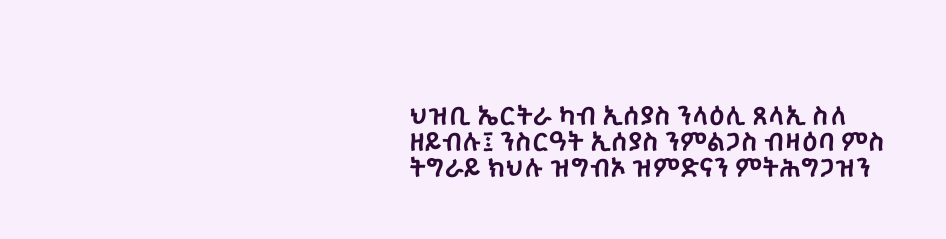ህዝቢ ኤርትራ ካብ ኢሰያስ ንላዕሊ ጸላኢ ስለ ዘይብሉ፤ ንስርዓት ኢሰያስ ንምልጋስ ብዛዕባ ምስ ትግራይ ክህሉ ዝግብኦ ዝምድናን ምትሕግጋዝን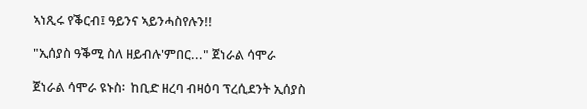ኣነጺሩ የቕርብ፤ ዓይንና ኣይንሓስየሉን!!

"ኢሰያስ ዓቕሚ ስለ ዘይብሉ'ምበር..." ጀነራል ሳሞራ

ጀነራል ሳሞራ ዩኑስ፡  ከቢድ ዘረባ ብዛዕባ ፕረሲደንት ኢሰያስ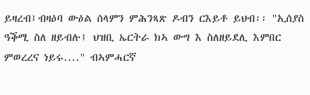ይዛረብ፤ብዛዕባ ውዕል ሰላምን ምሕንጻጽ ዶብን ርእይቶ ይህብ፡፡ "ኢሰያስ ዓቕሚ ስለ ዘይብሉ፤ ህዝቢ ኤርትራ ክኣ ውግ እ ስለዘይደሊ እምበር ምወረረና ነይሩ...." ብኣምሓርኛ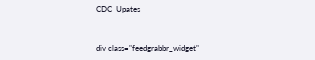CDC  Upates


div class="feedgrabbr_widget"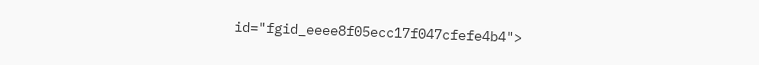id="fgid_eeee8f05ecc17f047cfefe4b4">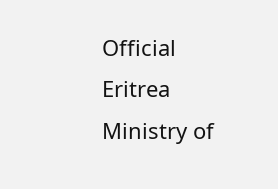Official Eritrea Ministry of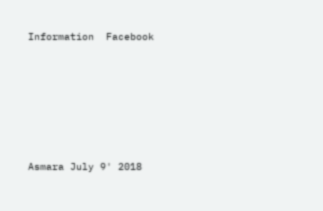Information  Facebook









Asmara July 9' 2018